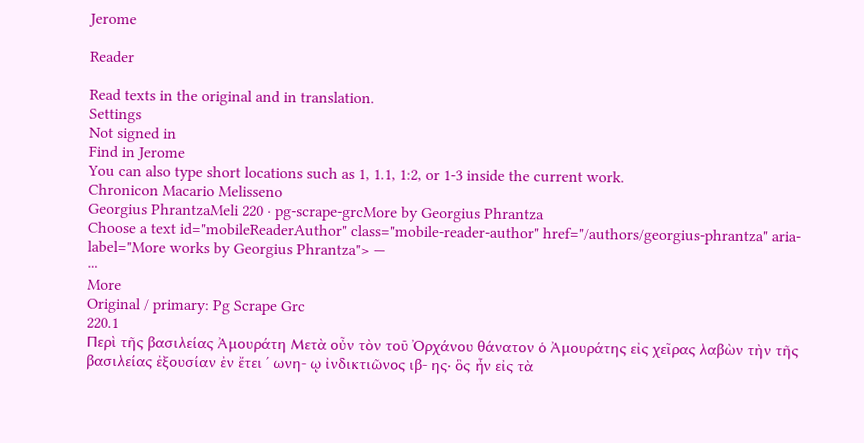Jerome

Reader

Read texts in the original and in translation.
Settings
Not signed in
Find in Jerome
You can also type short locations such as 1, 1.1, 1:2, or 1-3 inside the current work.
Chronicon Macario Melisseno
Georgius PhrantzaMeli 220 · pg-scrape-grcMore by Georgius Phrantza
Choose a text id="mobileReaderAuthor" class="mobile-reader-author" href="/authors/georgius-phrantza" aria-label="More works by Georgius Phrantza"> —
⋯
More
Original / primary: Pg Scrape Grc
220.1
Περὶ τῆς βασιλείας Ἀμουράτη Μετὰ οὖν τὸν τοῦ Ὀρχάνου θάνατον ὁ Ἀμουράτης εἰς χεῖρας λαβὼν τὴν τῆς βασιλείας ἐξουσίαν ἐν ἔτει ʹ ωνη- ῳ ἰνδικτιῶνος ιβ- ης· ὃς ἦν εἰς τὰ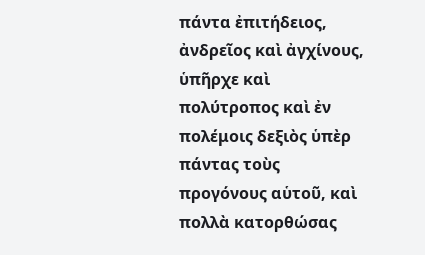πάντα ἐπιτήδειος, ἀνδρεῖος καὶ ἀγχίνους, ὑπῆρχε καὶ πολύτροπος καὶ ἐν πολέμοις δεξιὸς ὑπὲρ πάντας τοὺς προγόνους αὑτοῦ, καὶ πολλὰ κατορθώσας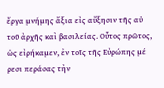ἔργα μνήμης ἄξια εἰς αὔξησιν τῆς αὑ τοῦ ἀρχῆς καὶ βασιλείας. Οὗτος πρῶτος, ὡς εἰρήκαμεν, ἐν τοῖς τῆς Εὐρώπης μέ ρεσι περάσας τὴν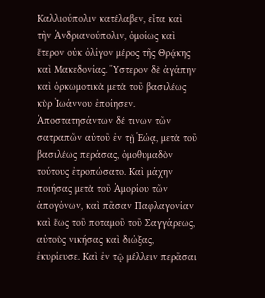Καλλιούπολιν κατέλαβεν, εἶτα καὶ τὴν Ἀνδριανούπολιν, ὁμοίως καὶ ἕτερον οὐκ ὀλίγον μέρος τῆς Θρᾴκης καὶ Μακεδονίας. Ὕστερον δὲ ἀγάπην καὶ ὁρκωμοτικὰ μετὰ τοῦ βασιλέως κὺρ Ἰωάννου ἐποίησεν. Ἀποστατησάντων δέ τινων τῶν σατραπῶν αὐτοῦ ἐν τῇ Ἑώᾳ, μετὰ τοῦ βασιλέως περάσας, ὁμοθυμαδὸν τούτους ἐτροπώσατο. Καὶ μάχην ποιήσας μετὰ τοῦ Ἀμορίου τῶν ἀπογόνων, καὶ πᾶσαν Παφλαγονίαν καὶ ἕως τοῦ ποταμοῦ τοῦ Σαγγάρεως, αὐτοὺς νικήσας καὶ διώξας, ἐκυρίευσε. Καὶ ἐν τῷ μέλλειν περᾶσαι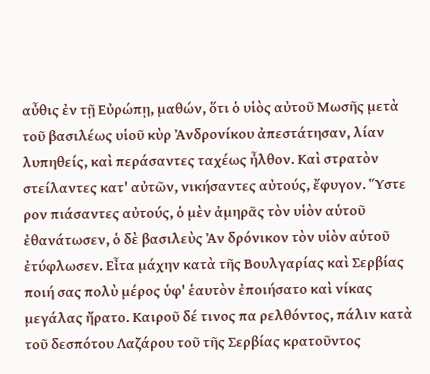αὖθις ἐν τῇ Εὐρώπῃ, μαθών, ὅτι ὁ υἱὸς αὐτοῦ Μωσῆς μετὰ τοῦ βασιλέως υἱοῦ κὺρ Ἀνδρονίκου ἀπεστάτησαν, λίαν λυπηθείς, καὶ περάσαντες ταχέως ἦλθον. Καὶ στρατὸν στείλαντες κατ' αὐτῶν, νικήσαντες αὐτούς, ἔφυγον. Ὕστε ρον πιάσαντες αὐτούς, ὁ μὲν ἀμηρᾶς τὸν υἱὸν αὑτοῦ ἐθανάτωσεν, ὁ δὲ βασιλεὺς Ἀν δρόνικον τὸν υἱὸν αὑτοῦ ἐτύφλωσεν. Εἶτα μάχην κατὰ τῆς Βουλγαρίας καὶ Σερβίας ποιή σας πολὺ μέρος ὑφ' ἑαυτὸν ἐποιήσατο καὶ νίκας μεγάλας ἤρατο. Καιροῦ δέ τινος πα ρελθόντος, πάλιν κατὰ τοῦ δεσπότου Λαζάρου τοῦ τῆς Σερβίας κρατοῦντος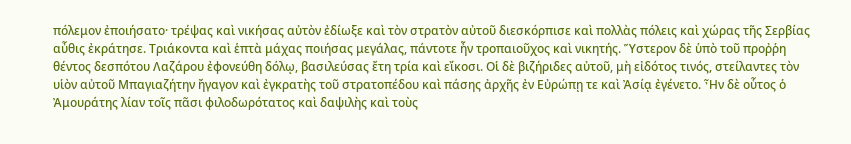πόλεμον ἐποιήσατο· τρέψας καὶ νικήσας αὐτὸν ἐδίωξε καὶ τὸν στρατὸν αὐτοῦ διεσκόρπισε καὶ πολλὰς πόλεις καὶ χώρας τῆς Σερβίας αὖθις ἐκράτησε. Τριάκοντα καὶ ἑπτὰ μάχας ποιήσας μεγάλας, πάντοτε ἦν τροπαιοῦχος καὶ νικητής. Ὕστερον δὲ ὑπὸ τοῦ προῤῥη θέντος δεσπότου Λαζάρου ἐφονεύθη δόλῳ, βασιλεύσας ἔτη τρία καὶ εἴκοσι. Οἱ δὲ βιζήριδες αὐτοῦ, μὴ εἰδότος τινός, στείλαντες τὸν υἱὸν αὐτοῦ Μπαγιαζήτην ἤγαγον καὶ ἐγκρατὴς τοῦ στρατοπέδου καὶ πάσης ἀρχῆς ἐν Εὐρώπῃ τε καὶ Ἀσίᾳ ἐγένετο. Ἦν δὲ οὗτος ὁ Ἀμουράτης λίαν τοῖς πᾶσι φιλοδωρότατος καὶ δαψιλὴς καὶ τοὺς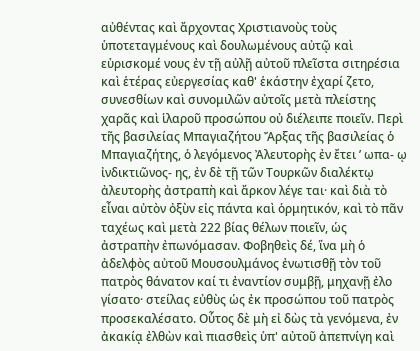αὐθέντας καὶ ἄρχοντας Χριστιανοὺς τοὺς ὑποτεταγμένους καὶ δουλωμένους αὐτῷ καὶ εὑρισκομέ νους ἐν τῇ αὐλῇ αὐτοῦ πλεῖστα σιτηρέσια καὶ ἑτέρας εὐεργεσίας καθ' ἑκάστην ἐχαρί ζετο, συνεσθίων καὶ συνομιλῶν αὐτοῖς μετὰ πλείστης χαρᾶς καὶ ἱλαροῦ προσώπου οὐ διέλειπε ποιεῖν. Περὶ τῆς βασιλείας Μπαγιαζήτου Ἄρξας τῆς βασιλείας ὁ Μπαγιαζήτης, ὁ λεγόμενος Ἀλευτορὴς ἐν ἔτει ʹ ωπα- ῳ ἰνδικτιῶνος- ης, ἐν δὲ τῇ τῶν Τουρκῶν διαλέκτῳ ἀλευτορὴς ἀστραπὴ καὶ ἄρκον λέγε ται· καὶ διὰ τὸ εἶναι αὐτὸν ὀξὺν εἰς πάντα καὶ ὁρμητικόν, καὶ τὸ πᾶν ταχέως καὶ μετὰ 222 βίας θέλων ποιεῖν, ὡς ἀστραπὴν ἐπωνόμασαν. Φοβηθεὶς δέ, ἵνα μὴ ὁ ἀδελφὸς αὐτοῦ Μουσουλμάνος ἐνωτισθῇ τὸν τοῦ πατρὸς θάνατον καί τι ἐναντίον συμβῇ, μηχανῇ ἐλο γίσατο· στείλας εὐθὺς ὡς ἐκ προσώπου τοῦ πατρὸς προσεκαλέσατο. Οὗτος δὲ μὴ εἰ δὼς τὰ γενόμενα, ἐν ἀκακίᾳ ἐλθὼν καὶ πιασθεὶς ὑπ' αὐτοῦ ἀπεπνίγη καὶ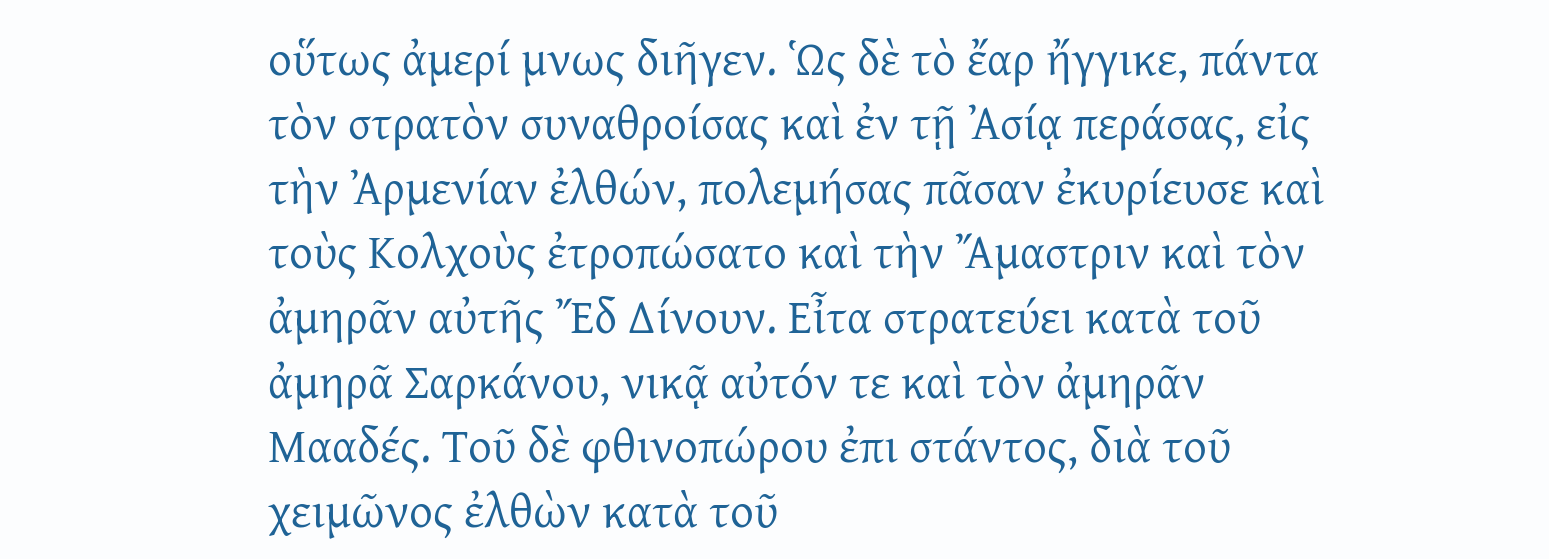οὕτως ἀμερί μνως διῆγεν. Ὡς δὲ τὸ ἔαρ ἤγγικε, πάντα τὸν στρατὸν συναθροίσας καὶ ἐν τῇ Ἀσίᾳ περάσας, εἰς τὴν Ἀρμενίαν ἐλθών, πολεμήσας πᾶσαν ἐκυρίευσε καὶ τοὺς Κολχοὺς ἐτροπώσατο καὶ τὴν Ἄμαστριν καὶ τὸν ἀμηρᾶν αὐτῆς Ἔδ Δίνουν. Εἶτα στρατεύει κατὰ τοῦ ἀμηρᾶ Σαρκάνου, νικᾷ αὐτόν τε καὶ τὸν ἀμηρᾶν Μααδές. Τοῦ δὲ φθινοπώρου ἐπι στάντος, διὰ τοῦ χειμῶνος ἐλθὼν κατὰ τοῦ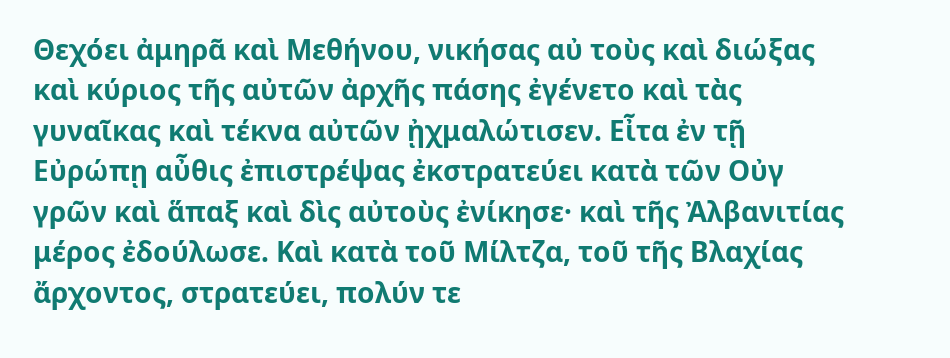Θεχόει ἀμηρᾶ καὶ Μεθήνου, νικήσας αὐ τοὺς καὶ διώξας καὶ κύριος τῆς αὐτῶν ἀρχῆς πάσης ἐγένετο καὶ τὰς γυναῖκας καὶ τέκνα αὐτῶν ᾐχμαλώτισεν. Εἶτα ἐν τῇ Εὐρώπῃ αὖθις ἐπιστρέψας ἐκστρατεύει κατὰ τῶν Οὐγ γρῶν καὶ ἅπαξ καὶ δὶς αὐτοὺς ἐνίκησε· καὶ τῆς Ἀλβανιτίας μέρος ἐδούλωσε. Καὶ κατὰ τοῦ Μίλτζα, τοῦ τῆς Βλαχίας ἄρχοντος, στρατεύει, πολύν τε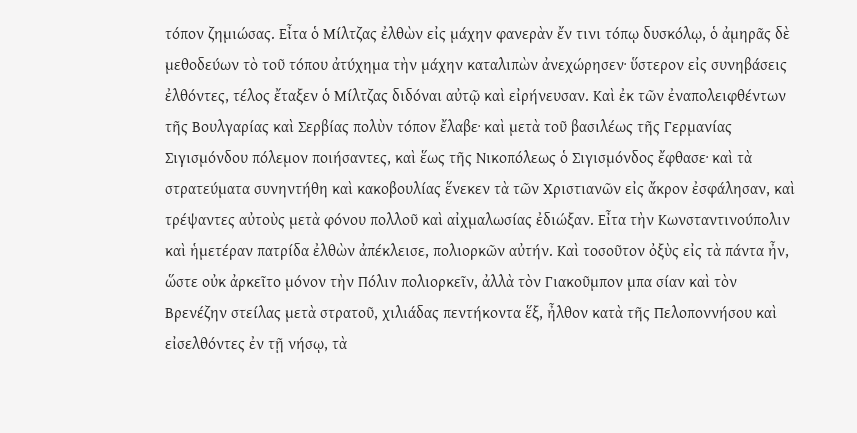τόπον ζημιώσας. Εἶτα ὁ Μίλτζας ἐλθὼν εἰς μάχην φανερὰν ἔν τινι τόπῳ δυσκόλῳ, ὁ ἀμηρᾶς δὲ μεθοδεύων τὸ τοῦ τόπου ἀτύχημα τὴν μάχην καταλιπὼν ἀνεχώρησεν· ὕστερον εἰς συνηβάσεις ἐλθόντες, τέλος ἔταξεν ὁ Μίλτζας διδόναι αὐτῷ καὶ εἰρήνευσαν. Καὶ ἐκ τῶν ἐναπολειφθέντων τῆς Βουλγαρίας καὶ Σερβίας πολὺν τόπον ἔλαβε· καὶ μετὰ τοῦ βασιλέως τῆς Γερμανίας Σιγισμόνδου πόλεμον ποιήσαντες, καὶ ἕως τῆς Νικοπόλεως ὁ Σιγισμόνδος ἔφθασε· καὶ τὰ στρατεύματα συνηντήθη καὶ κακοβουλίας ἕνεκεν τὰ τῶν Χριστιανῶν εἰς ἄκρον ἐσφάλησαν, καὶ τρέψαντες αὐτοὺς μετὰ φόνου πολλοῦ καὶ αἰχμαλωσίας ἐδιώξαν. Εἶτα τὴν Κωνσταντινούπολιν καὶ ἡμετέραν πατρίδα ἐλθὼν ἀπέκλεισε, πολιορκῶν αὐτήν. Καὶ τοσοῦτον ὀξὺς εἰς τὰ πάντα ἦν, ὥστε οὐκ ἀρκεῖτο μόνον τὴν Πόλιν πολιορκεῖν, ἀλλὰ τὸν Γιακοῦμπον μπα σίαν καὶ τὸν Βρενέζην στείλας μετὰ στρατοῦ, χιλιάδας πεντήκοντα ἕξ, ἦλθον κατὰ τῆς Πελοποννήσου καὶ εἰσελθόντες ἐν τῇ νήσῳ, τὰ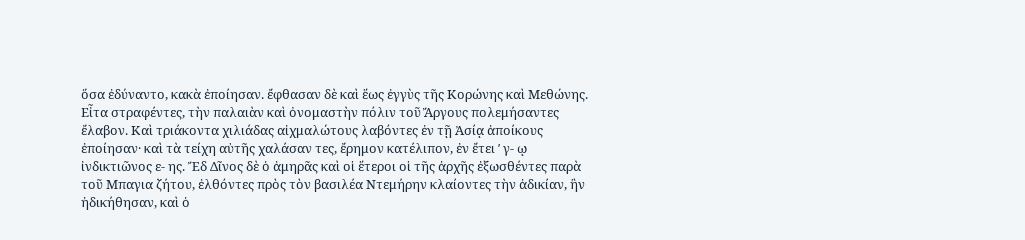ὅσα ἐδύναντο, κακὰ ἐποίησαν. ἔφθασαν δὲ καὶ ἕως ἐγγὺς τῆς Κορώνης καὶ Μεθώνης. Εἶτα στραφέντες, τὴν παλαιὰν καὶ ὀνομαστὴν πόλιν τοῦ Ἄργους πολεμήσαντες ἔλαβον. Καὶ τριάκοντα χιλιάδας αἰχμαλώτους λαβόντες ἐν τῇ Ἀσίᾳ ἀποίκους ἐποίησαν· καὶ τὰ τείχη αὐτῆς χαλάσαν τες, ἔρημον κατέλιπον, ἐν ἔτει ʹ γ- ῳ ἰνδικτιῶνος ε- ης. Ἔδ Δῖνος δὲ ὁ ἀμηρᾶς καὶ οἱ ἕτεροι οἱ τῆς ἀρχῆς ἐξωσθέντες παρὰ τοῦ Μπαγια ζήτου, ἐλθόντες πρὸς τὸν βασιλέα Ντεμήρην κλαίοντες τὴν ἀδικίαν, ἣν ἠδικήθησαν, καὶ ὁ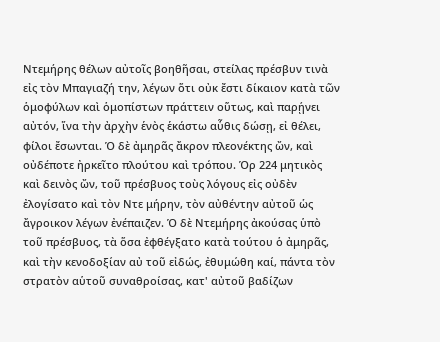Ντεμήρης θέλων αὐτοῖς βοηθῆσαι, στείλας πρέσβυν τινὰ εἰς τὸν Μπαγιαζή την, λέγων ὅτι οὐκ ἔστι δίκαιον κατὰ τῶν ὁμοφύλων καὶ ὁμοπίστων πράττειν οὕτως, καὶ παρῄνει αὐτόν, ἵνα τὴν ἀρχὴν ἑνὸς ἑκάστω αὗθις δώσῃ, εἰ θέλει, φίλοι ἔσωνται. Ὁ δὲ ἀμηρᾶς ἄκρον πλεονέκτης ὤν, καὶ οὐδέποτε ἠρκεῖτο πλούτου καὶ τρόπου. Ὁρ 224 μητικὸς καὶ δεινὸς ὤν, τοῦ πρέσβυος τοὺς λόγους εἰς οὐδὲν ἐλογίσατο καὶ τὸν Ντε μήρην, τὸν αὐθέντην αὐτοῦ ὡς ἄγροικον λέγων ἐνέπαιζεν. Ὁ δὲ Ντεμήρης ἀκούσας ὑπὸ τοῦ πρέσβυος, τὰ ὅσα ἐφθέγξατο κατὰ τούτου ὁ ἀμηρᾶς, καὶ τὴν κενοδοξίαν αὐ τοῦ εἰδώς, ἐθυμώθη καί, πάντα τὸν στρατὸν αὑτοῦ συναθροίσας, κατ' αὐτοῦ βαδίζων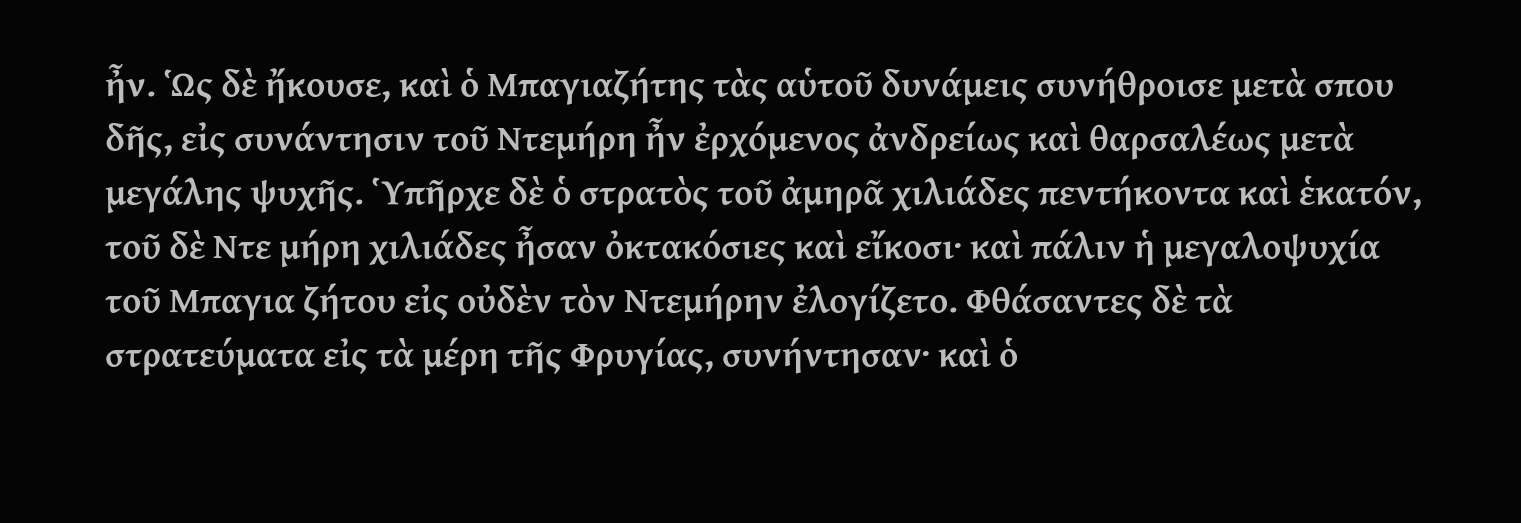ἦν. Ὡς δὲ ἤκουσε, καὶ ὁ Μπαγιαζήτης τὰς αὑτοῦ δυνάμεις συνήθροισε μετὰ σπου δῆς, εἰς συνάντησιν τοῦ Ντεμήρη ἦν ἐρχόμενος ἀνδρείως καὶ θαρσαλέως μετὰ μεγάλης ψυχῆς. Ὑπῆρχε δὲ ὁ στρατὸς τοῦ ἀμηρᾶ χιλιάδες πεντήκοντα καὶ ἑκατόν, τοῦ δὲ Ντε μήρη χιλιάδες ἦσαν ὀκτακόσιες καὶ εἴκοσι· καὶ πάλιν ἡ μεγαλοψυχία τοῦ Μπαγια ζήτου εἰς οὐδὲν τὸν Ντεμήρην ἐλογίζετο. Φθάσαντες δὲ τὰ στρατεύματα εἰς τὰ μέρη τῆς Φρυγίας, συνήντησαν· καὶ ὁ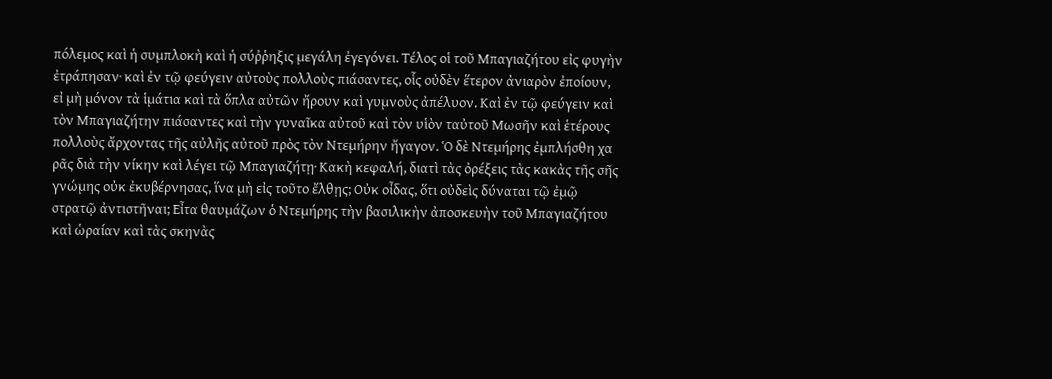πόλεμος καὶ ἡ συμπλοκὴ καὶ ἡ σύῤῥηξις μεγάλη ἐγεγόνει. Τέλος οἱ τοῦ Μπαγιαζήτου εἰς φυγὴν ἐτράπησαν· καὶ ἐν τῷ φεύγειν αὐτοὺς πολλοὺς πιάσαντες, οἷς οὐδὲν ἕτερον ἀνιαρὸν ἐποίουν, εἰ μὴ μόνον τὰ ἱμάτια καὶ τὰ ὅπλα αὐτῶν ἤρουν καὶ γυμνοὺς ἀπέλυον. Καὶ ἐν τῷ φεύγειν καὶ τὸν Μπαγιαζήτην πιάσαντες καὶ τὴν γυναῖκα αὐτοῦ καὶ τὸν υἱὸν ταὐτοῦ Μωσῆν καὶ ἑτέρους πολλοὺς ἄρχοντας τῆς αὐλῆς αὐτοῦ πρὸς τὸν Ντεμήρην ἤγαγον. Ὁ δὲ Ντεμήρης ἐμπλήσθη χα ρᾶς διὰ τὴν νίκην καὶ λέγει τῷ Μπαγιαζήτῃ· Κακὴ κεφαλή, διατὶ τὰς ὀρέξεις τὰς κακὰς τῆς σῆς γνώμης οὐκ ἐκυβέρνησας, ἵνα μὴ εἰς τοῦτο ἔλθῃς; Οὐκ οἶδας, ὅτι οὐδεὶς δύναται τῷ ἐμῷ στρατῷ ἀντιστῆναι; Εἶτα θαυμάζων ὁ Ντεμήρης τὴν βασιλικὴν ἀποσκευὴν τοῦ Μπαγιαζήτου καὶ ὡραίαν καὶ τὰς σκηνὰς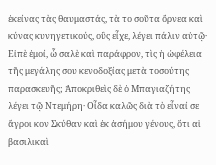ἐκείνας τὰς θαυμαστάς, τὰ το σοῦτα ὄρνεα καὶ κύνας κυνηγετικούς, οὓς εἶχε, λέγει πάλιν αὐτῷ· Εἰπὲ ἐμοί, ὦ σαλὲ καὶ παράφρον, τὶς ἡ ὠφέλεια τῆς μεγάλης σου κενοδοξίας μετὰ τοσούτης παρασκευῆς; Ἀποκριθεὶς δὲ ὁ Μπαγιαζήτης λέγει τῷ Ντεμήρη· Οἶδα καλῶς διὰ τὸ εἶναί σε ἄγροι κον Σκύθαν καὶ ἐκ ἀσήμου γένους, ὅτι αἱ βασιλικαὶ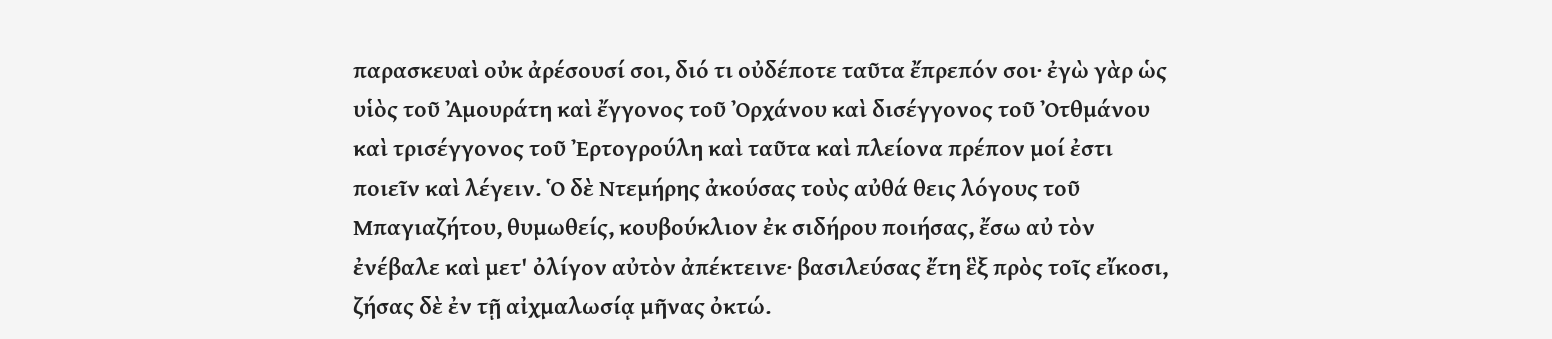παρασκευαὶ οὐκ ἀρέσουσί σοι, διό τι οὐδέποτε ταῦτα ἔπρεπόν σοι· ἐγὼ γὰρ ὡς υἱὸς τοῦ Ἀμουράτη καὶ ἔγγονος τοῦ Ὀρχάνου καὶ δισέγγονος τοῦ Ὀτθμάνου καὶ τρισέγγονος τοῦ Ἐρτογρούλη καὶ ταῦτα καὶ πλείονα πρέπον μοί ἐστι ποιεῖν καὶ λέγειν. Ὁ δὲ Ντεμήρης ἀκούσας τοὺς αὐθά θεις λόγους τοῦ Μπαγιαζήτου, θυμωθείς, κουβούκλιον ἐκ σιδήρου ποιήσας, ἔσω αὐ τὸν ἐνέβαλε καὶ μετ' ὀλίγον αὐτὸν ἀπέκτεινε· βασιλεύσας ἔτη ἓξ πρὸς τοῖς εἴκοσι, ζήσας δὲ ἐν τῇ αἰχμαλωσίᾳ μῆνας ὀκτώ.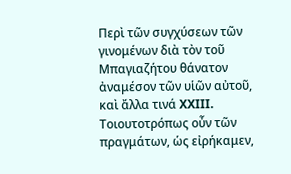Περὶ τῶν συγχύσεων τῶν γινομένων διὰ τὸν τοῦ Μπαγιαζήτου θάνατον ἀναμέσον τῶν υἱῶν αὐτοῦ, καὶ ἄλλα τινά XXIII. Τοιουτοτρόπως οὖν τῶν πραγμάτων, ὡς εἰρήκαμεν,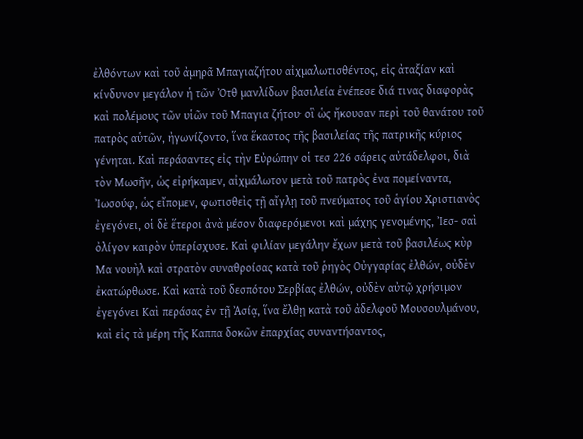ἐλθόντων καὶ τοῦ ἀμηρᾶ Μπαγιαζήτου αἰχμαλωτισθέντος, εἰς ἀταξίαν καὶ κίνδυνον μεγάλον ἡ τῶν Ὀτθ μανλίδων βασιλεία ἐνέπεσε διά τινας διαφορὰς καὶ πολέμους τῶν υἱῶν τοῦ Μπαγια ζήτου· οἳ ὡς ἤκουσαν περὶ τοῦ θανάτου τοῦ πατρὸς αὑτῶν, ἠγωνίζοντο, ἵνα ἕκαστος τῆς βασιλείας τῆς πατρικῆς κύριος γένηται. Καὶ περάσαντες εἰς τὴν Εὐρώπην οἱ τεσ 226 σάρεις αὐτάδελφοι, διὰ τὸν Μωσῆν, ὡς εἰρήκαμεν, αἰχμάλωτον μετὰ τοῦ πατρὸς ἐνα πομείναντα, Ἰωσούφ, ὡς εἴπομεν, φωτισθεὶς τῇ αἴγλῃ τοῦ πνεύματος τοῦ ἁγίου Χριστιανὸς ἐγεγόνει, οἱ δὲ ἕτεροι ἀνὰ μέσον διαφερόμενοι καὶ μάχης γενομένης, Ἰεσ- σαὶ ὀλίγον καιρὸν ὑπερίσχυσε. Καὶ φιλίαν μεγάλην ἔχων μετὰ τοῦ βασιλέως κὺρ Μα νουὴλ καὶ στρατὸν συναθροίσας κατὰ τοῦ ῥηγὸς Οὐγγαρίας ἐλθών, οὐδὲν ἐκατώρθωσε. Καὶ κατὰ τοῦ δεσπότου Σερβίας ἐλθών, οὐδὲν αὐτῷ χρήσιμον ἐγεγόνει Καὶ περάσας ἐν τῇ Ἀσίᾳ, ἵνα ἔλθῃ κατὰ τοῦ ἀδελφοῦ Μουσουλμάνου, καὶ εἰς τὰ μέρη τῆς Καππα δοκῶν ἐπαρχίας συναντήσαντος,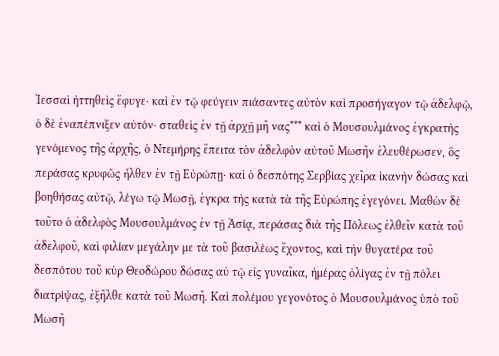Ἰεσσαὶ ἡττηθεὶς ἔφυγε· καὶ ἐν τῷ φεύγειν πιάσαντες αὐτὸν καὶ προσήγαγον τῷ ἀδελφῷ, ὁ δὲ ἐναπέπνιξεν αὐτόν· σταθεὶς ἐν τῇ ἀρχῇ μῆ νας*** καὶ ὁ Μουσουλμάνος ἐγκρατὴς γενόμενος τῆς ἀρχῆς, ὁ Ντεμήρης ἔπειτα τὸν ἀδελφὸν αὐτοῦ Μωσῆν ἐλευθέρωσεν, ὃς περάσας κρυφῶς ἦλθεν ἐν τῇ Εὐρώπῃ· καὶ ὁ δεσπότης Σερβίας χεῖρα ἱκανὴν δώσας καὶ βοηθήσας αὐτῷ, λέγω τῷ Μωσῇ, ἐγκρα τὴς κατὰ τὰ τῆς Εὐρώπης ἐγεγόνει. Μαθὼν δὲ τοῦτο ὁ ἀδελφὸς Μουσουλμάνος ἐν τῇ Ἀσίᾳ, περάσας διὰ τῆς Πόλεως ἐλθεῖν κατὰ τοῦ ἀδελφοῦ, καὶ φιλίαν μεγάλην με τὰ τοῦ βασιλέως ἔχοντος, καὶ τὴν θυγατέρα τοῦ δεσπότου τοῦ κὺρ Θεοδώρου δώσας αὐ τῷ εἰς γυναῖκα, ἡμέρας ὀλίγας ἐν τῇ πόλει διατρίψας, ἐξῆλθε κατὰ τοῦ Μωσῆ. Καὶ πολέμου γεγονότος ὁ Μουσουλμάνος ὑπὸ τοῦ Μωσῆ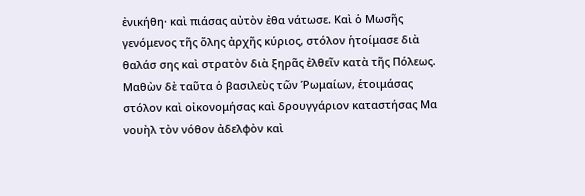ἐνικήθη· καὶ πιάσας αὐτὸν ἐθα νάτωσε. Καὶ ὁ Μωσῆς γενόμενος τῆς ὅλης ἀρχῆς κύριος, στόλον ἡτοίμασε διὰ θαλάσ σης καὶ στρατὸν διὰ ξηρᾶς ἐλθεῖν κατὰ τῆς Πόλεως. Μαθὼν δὲ ταῦτα ὁ βασιλεὺς τῶν Ῥωμαίων, ἑτοιμάσας στόλον καὶ οἰκονομήσας καὶ δρουγγάριον καταστήσας Μα νουὴλ τὸν νόθον ἀδελφὸν καὶ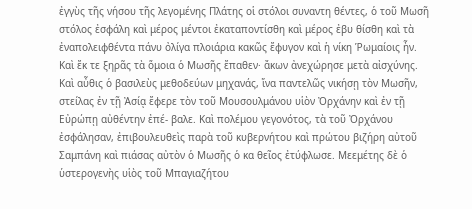ἐγγὺς τῆς νήσου τῆς λεγομένης Πλάτης οἱ στόλοι συναντη θέντες, ὁ τοῦ Μωσῆ στόλος ἐσφάλη καὶ μέρος μέντοι ἐκαταποντίσθη καὶ μέρος ἐβυ θίσθη καὶ τὰ ἐναπολειφθέντα πάνυ ὀλίγα πλοιάρια κακῶς ἔφυγον καὶ ἡ νίκη Ῥωμαίοις ἦν. Καὶ ἔκ τε ξηρᾶς τὰ ὅμοια ὁ Μωσῆς ἔπαθεν· ἄκων ἀνεχώρησε μετὰ αἰσχύνης. Καὶ αὖθις ὁ βασιλεὺς μεθοδεύων μηχανάς, ἵνα παντελῶς νικήσῃ τὸν Μωσῆν, στείλας ἐν τῇ Ἀσίᾳ ἔφερε τὸν τοῦ Μουσουλμάνου υἱὸν Ὀρχάνην καὶ ἐν τῇ Εὐρώπῃ αὐθέντην ἐπέ- βαλε. Καὶ πολέμου γεγονότος, τὰ τοῦ Ὀρχάνου ἐσφάλησαν, ἐπιβουλευθεὶς παρὰ τοῦ κυβερνήτου καὶ πρώτου βιζήρη αὐτοῦ Σαμπάνη καὶ πιάσας αὐτὸν ὁ Μωσῆς ὁ κα θεῖος ἐτύφλωσε. Μεεμέτης δὲ ὁ ὑστερογενὴς υἱὸς τοῦ Μπαγιαζήτου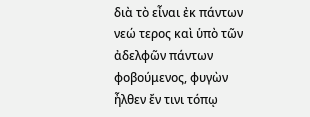διὰ τὸ εἶναι ἐκ πάντων νεώ τερος καὶ ὑπὸ τῶν ἀδελφῶν πάντων φοβούμενος, φυγὼν ἦλθεν ἔν τινι τόπῳ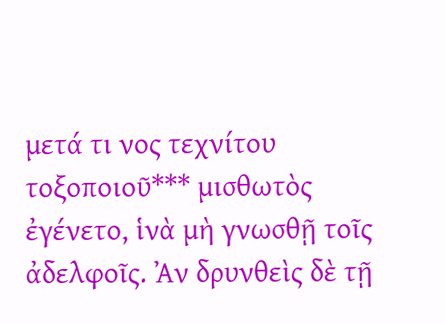μετά τι νος τεχνίτου τοξοποιοῦ*** μισθωτὸς ἐγένετο, ἱνὰ μὴ γνωσθῇ τοῖς ἀδελφοῖς. Ἀν δρυνθεὶς δὲ τῇ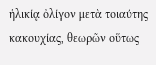ἡλικίᾳ ὀλίγον μετὰ τοιαύτης κακουχίας, θεωρῶν οὕτως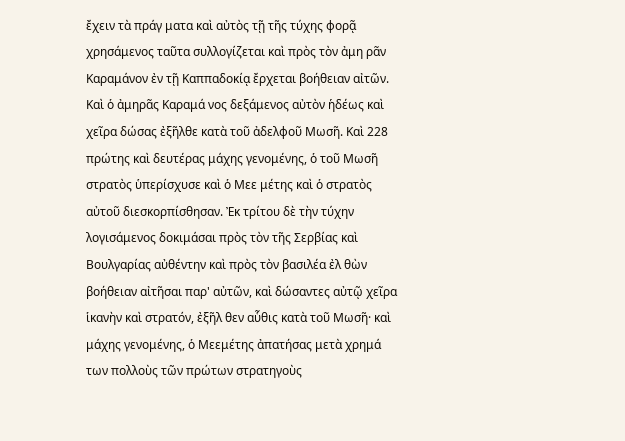ἔχειν τὰ πράγ ματα καὶ αὐτὸς τῇ τῆς τύχης φορᾷ χρησάμενος ταῦτα συλλογίζεται καὶ πρὸς τὸν ἀμη ρᾶν Καραμάνον ἐν τῇ Καππαδοκίᾳ ἔρχεται βοήθειαν αἰτῶν. Καὶ ὁ ἀμηρᾶς Καραμά νος δεξάμενος αὐτὸν ἡδέως καὶ χεῖρα δώσας ἐξῆλθε κατὰ τοῦ ἀδελφοῦ Μωσῆ. Καὶ 228 πρώτης καὶ δευτέρας μάχης γενομένης, ὁ τοῦ Μωσῆ στρατὸς ὑπερίσχυσε καὶ ὁ Μεε μέτης καὶ ὁ στρατὸς αὐτοῦ διεσκορπίσθησαν. Ἐκ τρίτου δὲ τὴν τύχην λογισάμενος δοκιμάσαι πρὸς τὸν τῆς Σερβίας καὶ Βουλγαρίας αὐθέντην καὶ πρὸς τὸν βασιλέα ἐλ θὼν βοήθειαν αἰτῆσαι παρ' αὐτῶν, καὶ δώσαντες αὐτῷ χεῖρα ἱκανὴν καὶ στρατόν, ἐξῆλ θεν αὗθις κατὰ τοῦ Μωσῆ· καὶ μάχης γενομένης, ὁ Μεεμέτης ἀπατήσας μετὰ χρημά των πολλοὺς τῶν πρώτων στρατηγοὺς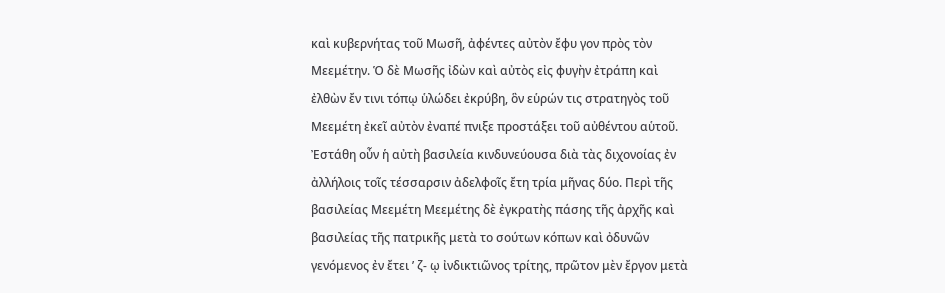καὶ κυβερνήτας τοῦ Μωσῆ, ἀφέντες αὐτὸν ἔφυ γον πρὸς τὸν Μεεμέτην. Ὁ δὲ Μωσῆς ἰδὼν καὶ αὐτὸς εἰς φυγὴν ἐτράπη καὶ ἐλθὼν ἔν τινι τόπῳ ὑλώδει ἐκρύβη, ὃν εὑρών τις στρατηγὸς τοῦ Μεεμέτη ἐκεῖ αὐτὸν ἐναπέ πνιξε προστάξει τοῦ αὐθέντου αὑτοῦ. Ἐστάθη οὖν ἡ αὐτὴ βασιλεία κινδυνεύουσα διὰ τὰς διχονοίας ἐν ἀλλήλοις τοῖς τέσσαρσιν ἀδελφοῖς ἔτη τρία μῆνας δύο. Περὶ τῆς βασιλείας Μεεμέτη Μεεμέτης δὲ ἐγκρατὴς πάσης τῆς ἀρχῆς καὶ βασιλείας τῆς πατρικῆς μετὰ το σούτων κόπων καὶ ὀδυνῶν γενόμενος ἐν ἔτει ʹ ζ- ῳ ἰνδικτιῶνος τρίτης, πρῶτον μὲν ἔργον μετὰ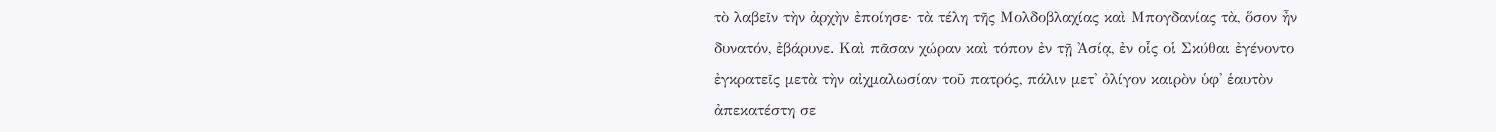τὸ λαβεῖν τὴν ἀρχὴν ἐποίησε· τὰ τέλη τῆς Μολδοβλαχίας καὶ Μπογδανίας τὰ, ὅσον ἦν δυνατόν, ἐβάρυνε. Καὶ πᾶσαν χώραν καὶ τόπον ἐν τῇ Ἀσίᾳ, ἐν οἷς οἱ Σκύθαι ἐγένοντο ἐγκρατεῖς μετὰ τὴν αἰχμαλωσίαν τοῦ πατρός, πάλιν μετ' ὀλίγον καιρὸν ὑφ' ἑαυτὸν ἀπεκατέστη σε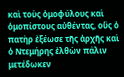καὶ τοὺς ὁμοφύλους καὶ ὁμοπίστους αὐθέντας, οὓς ὁ πατὴρ ἐξέωσε τῆς ἀρχῆς καὶ ὁ Ντεμήρης ἐλθὼν πάλιν μετέδωκεν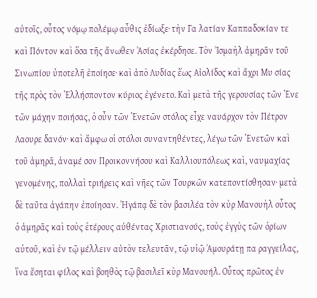αὐτοῖς, οὗτος νόμῳ πολέμῳ αὖθις ἐδίωξε· τὴν Γα λατίαν Καππαδοκίαν τε καὶ Πόντον καὶ ὅσα τῆς ἄνωθεν Ἀσίας ἐκέρδησε. Τὸν Ἰσμαὴλ ἀμηρᾶν τοῦ Σινωπίου ὑποτελῆ ἐποίησε· καὶ ἀπὸ Λυδίας ἕως Αἰολίδος καὶ ἄχρι Μυ σίας τῆς πρὸς τὸν Ἑλλήσποντον κύριος ἐγένετο. Καὶ μετὰ τῆς γερουσίας τῶν Ἑνε τῶν μάχην ποιήσας, ὁ οὖν τῶν Ἑνετῶν στόλος εἶχε ναυάρχον τὸν Πέτρον Λαουρε δανόν· καὶ ἄμφω οἱ στόλοι συναντηθέντες, λέγω τῶν Ἑνετῶν καὶ τοῦ ἀμηρᾶ, ἀναμέ σον Προικοννήσου καὶ Καλλιουπόλεως καὶ, ναυμαχίας γενομένης, πολλαὶ τριήρεις καὶ νῆες τῶν Τουρκῶν κατεποντίσθησαν· μετὰ δὲ ταῦτα ἀγάπην ἐποίησαν. Ἠγάπᾳ δὲ τὸν βασιλέα τὸν κὺρ Μανουὴλ οὗτος ὁ ἀμηρᾶς καὶ τοὺς ἑτέρους αὐθέντας Χριστιανούς, τοὺς ἐγγὺς τῶν ὁρίων αὑτοῦ, καὶ ἐν τῷ μέλλειν αὐτὸν τελευτᾶν, τῷ υἱῷ Ἀμουράτῃ πα ραγγείλας, ἵνα ἔσηται φίλος καὶ βοηθὸς τῷ βασιλεῖ κὺρ Μανουήλ. Οὗτος πρῶτος ἐν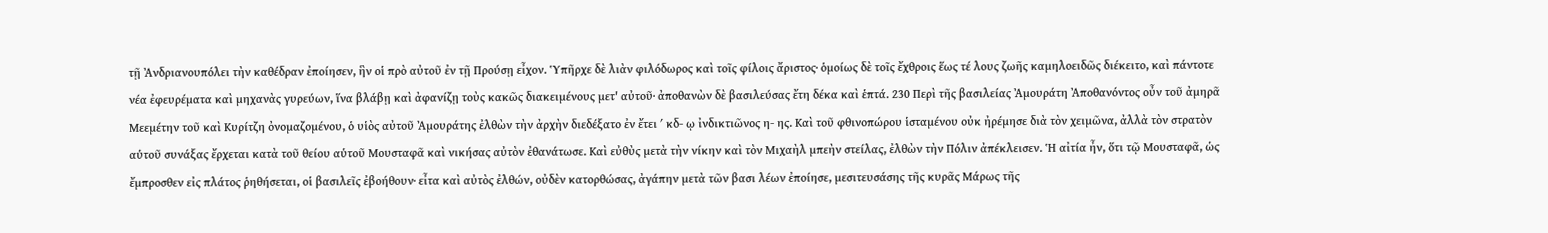τῇ Ἀνδριανουπόλει τὴν καθέδραν ἐποίησεν, ἣν οἱ πρὸ αὐτοῦ ἐν τῇ Προύσῃ εἶχον. Ὑπῆρχε δὲ λιὰν φιλόδωρος καὶ τοῖς φίλοις ἄριστος· ὁμοίως δὲ τοῖς ἔχθροις ἕως τέ λους ζωῆς καμηλοειδῶς διέκειτο, καὶ πάντοτε νέα ἐφευρέματα καὶ μηχανὰς γυρεύων, ἵνα βλάβῃ καὶ ἀφανίζῃ τοὺς κακῶς διακειμένους μετ' αὐτοῦ· ἀποθανὼν δὲ βασιλεύσας ἔτη δέκα καὶ ἑπτά. 230 Περὶ τῆς βασιλείας Ἀμουράτη Ἀποθανόντος οὖν τοῦ ἀμηρᾶ Μεεμέτην τοῦ καὶ Κυρίτζη ὀνομαζομένου, ὁ υἱὸς αὐτοῦ Ἀμουράτης ἐλθὼν τὴν ἀρχὴν διεδέξατο ἐν ἔτει ʹ κδ- ῳ ἰνδικτιῶνος η- ης. Καὶ τοῦ φθινοπώρου ἱσταμένου οὐκ ἠρέμησε διὰ τὸν χειμῶνα, ἀλλὰ τὸν στρατὸν αὑτοῦ συνάξας ἔρχεται κατὰ τοῦ θείου αὑτοῦ Μουσταφᾶ καὶ νικήσας αὐτὸν ἐθανάτωσε. Καὶ εὐθὺς μετὰ τὴν νίκην καὶ τὸν Μιχαὴλ μπεὴν στείλας, ἐλθὼν τὴν Πόλιν ἀπέκλεισεν. Ἡ αἰτία ἦν, ὅτι τῷ Μουσταφᾶ, ὡς ἔμπροσθεν εἰς πλάτος ῥηθήσεται, οἱ βασιλεῖς ἐβοήθουν· εἶτα καὶ αὐτὸς ἐλθών, οὐδὲν κατορθώσας, ἀγάπην μετὰ τῶν βασι λέων ἐποίησε, μεσιτευσάσης τῆς κυρᾶς Μάρως τῆς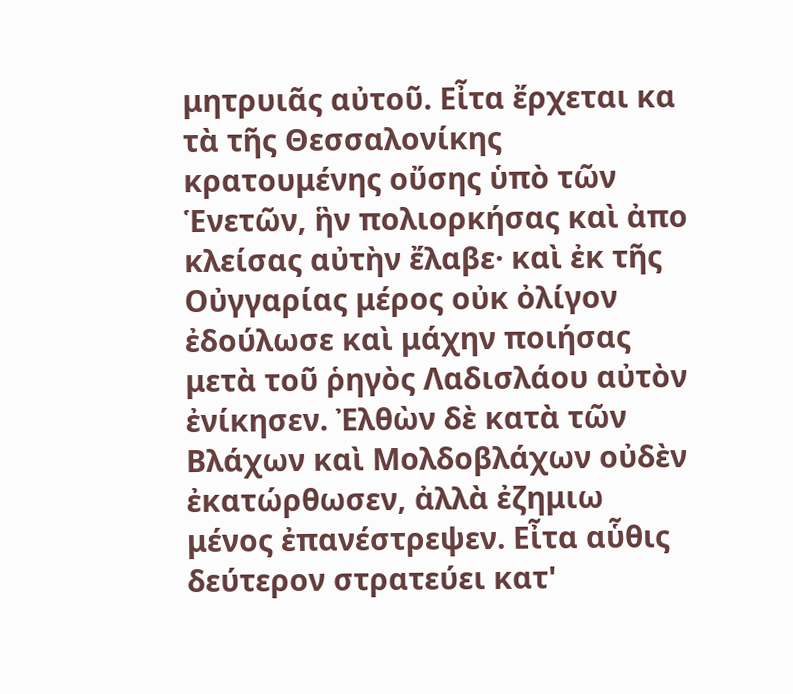μητρυιᾶς αὐτοῦ. Εἶτα ἔρχεται κα τὰ τῆς Θεσσαλονίκης κρατουμένης οὔσης ὑπὸ τῶν Ἑνετῶν, ἣν πολιορκήσας καὶ ἀπο κλείσας αὐτὴν ἔλαβε· καὶ ἐκ τῆς Οὐγγαρίας μέρος οὐκ ὀλίγον ἐδούλωσε καὶ μάχην ποιήσας μετὰ τοῦ ῥηγὸς Λαδισλάου αὐτὸν ἐνίκησεν. Ἐλθὼν δὲ κατὰ τῶν Βλάχων καὶ Μολδοβλάχων οὐδὲν ἐκατώρθωσεν, ἀλλὰ ἐζημιω μένος ἐπανέστρεψεν. Εἶτα αὗθις δεύτερον στρατεύει κατ'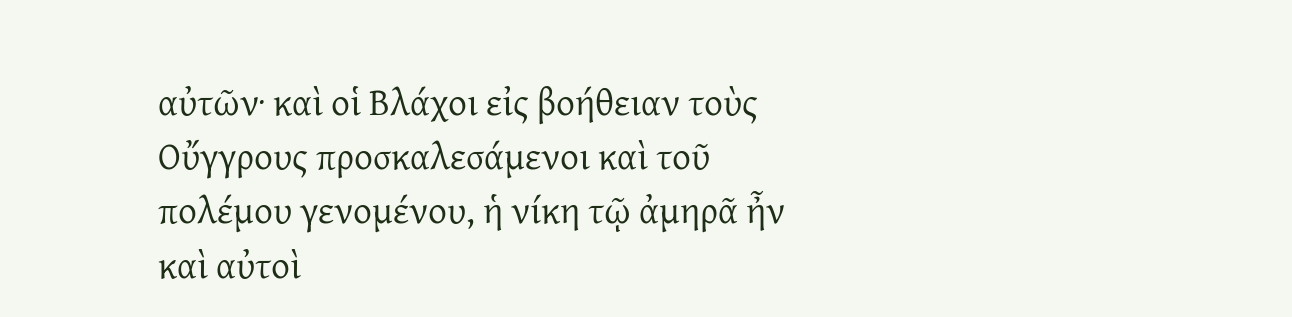αὐτῶν· καὶ οἱ Βλάχοι εἰς βοήθειαν τοὺς Οὔγγρους προσκαλεσάμενοι καὶ τοῦ πολέμου γενομένου, ἡ νίκη τῷ ἀμηρᾶ ἦν καὶ αὐτοὶ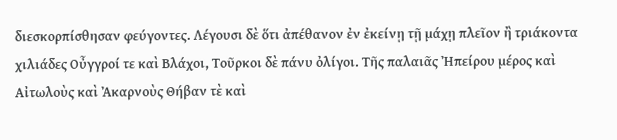διεσκορπίσθησαν φεύγοντες. Λέγουσι δὲ ὅτι ἀπέθανον ἐν ἐκείνῃ τῇ μάχῃ πλεῖον ἢ τριάκοντα χιλιάδες Οὖγγροί τε καὶ Βλάχοι, Τοῦρκοι δὲ πάνυ ὀλίγοι. Τῆς παλαιᾶς Ἠπείρου μέρος καὶ Αἰτωλοὺς καὶ Ἀκαρνοὺς Θήβαν τὲ καὶ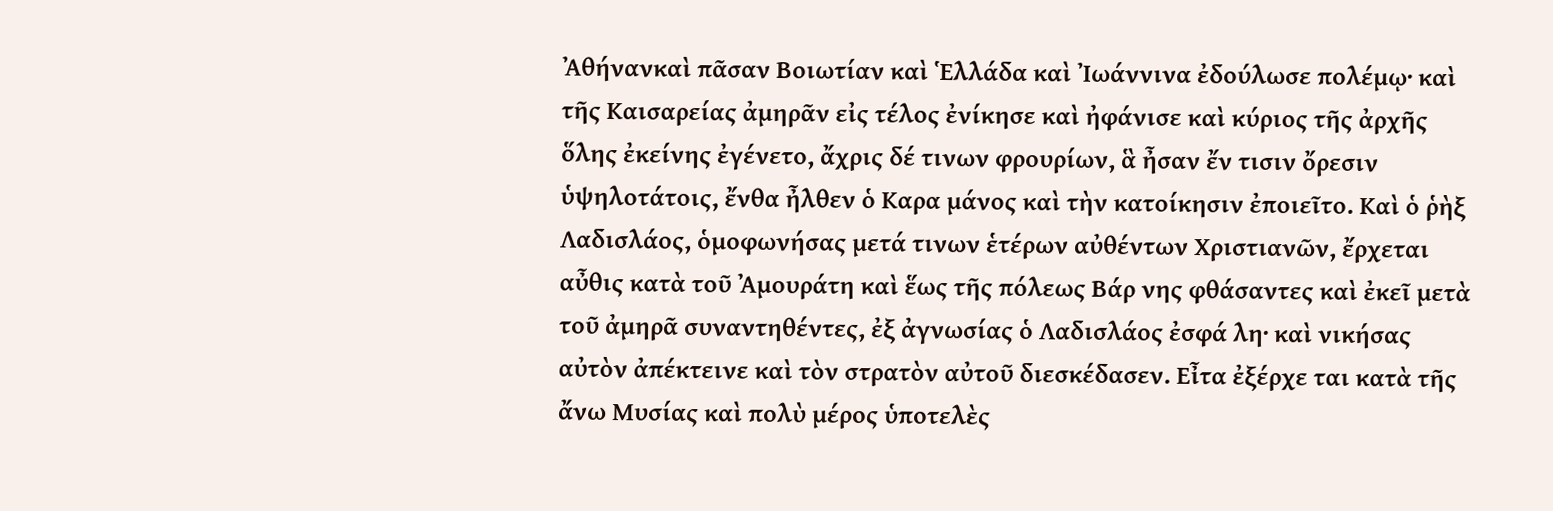Ἀθήνανκαὶ πᾶσαν Βοιωτίαν καὶ Ἑλλάδα καὶ Ἰωάννινα ἐδούλωσε πολέμῳ· καὶ τῆς Καισαρείας ἀμηρᾶν εἰς τέλος ἐνίκησε καὶ ἠφάνισε καὶ κύριος τῆς ἀρχῆς ὅλης ἐκείνης ἐγένετο, ἄχρις δέ τινων φρουρίων, ἃ ἦσαν ἔν τισιν ὄρεσιν ὑψηλοτάτοις, ἔνθα ἦλθεν ὁ Καρα μάνος καὶ τὴν κατοίκησιν ἐποιεῖτο. Καὶ ὁ ῥὴξ Λαδισλάος, ὁμοφωνήσας μετά τινων ἑτέρων αὐθέντων Χριστιανῶν, ἔρχεται αὖθις κατὰ τοῦ Ἀμουράτη καὶ ἕως τῆς πόλεως Βάρ νης φθάσαντες καὶ ἐκεῖ μετὰ τοῦ ἀμηρᾶ συναντηθέντες, ἐξ ἀγνωσίας ὁ Λαδισλάος ἐσφά λη· καὶ νικήσας αὐτὸν ἀπέκτεινε καὶ τὸν στρατὸν αὐτοῦ διεσκέδασεν. Εἶτα ἐξέρχε ται κατὰ τῆς ἄνω Μυσίας καὶ πολὺ μέρος ὑποτελὲς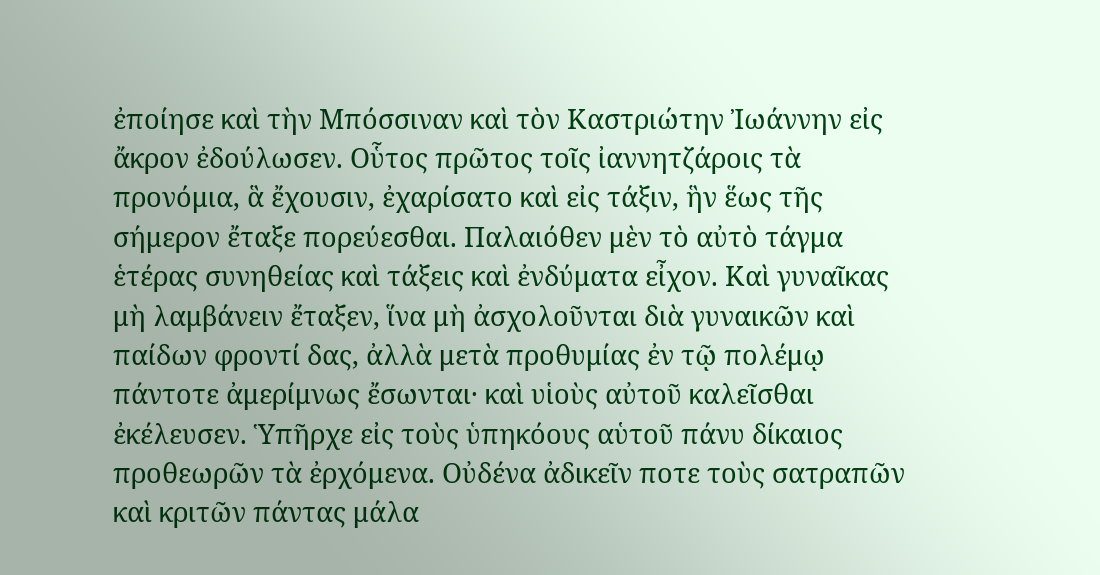ἐποίησε καὶ τὴν Μπόσσιναν καὶ τὸν Καστριώτην Ἰωάννην εἰς ἄκρον ἐδούλωσεν. Οὗτος πρῶτος τοῖς ἰαννητζάροις τὰ προνόμια, ἃ ἔχουσιν, ἐχαρίσατο καὶ εἰς τάξιν, ἣν ἕως τῆς σήμερον ἔταξε πορεύεσθαι. Παλαιόθεν μὲν τὸ αὐτὸ τάγμα ἑτέρας συνηθείας καὶ τάξεις καὶ ἐνδύματα εἶχον. Καὶ γυναῖκας μὴ λαμβάνειν ἔταξεν, ἵνα μὴ ἀσχολοῦνται διὰ γυναικῶν καὶ παίδων φροντί δας, ἀλλὰ μετὰ προθυμίας ἐν τῷ πολέμῳ πάντοτε ἀμερίμνως ἔσωνται· καὶ υἱοὺς αὐτοῦ καλεῖσθαι ἐκέλευσεν. Ὑπῆρχε εἰς τοὺς ὑπηκόους αὑτοῦ πάνυ δίκαιος προθεωρῶν τὰ ἐρχόμενα. Οὐδένα ἀδικεῖν ποτε τοὺς σατραπῶν καὶ κριτῶν πάντας μάλα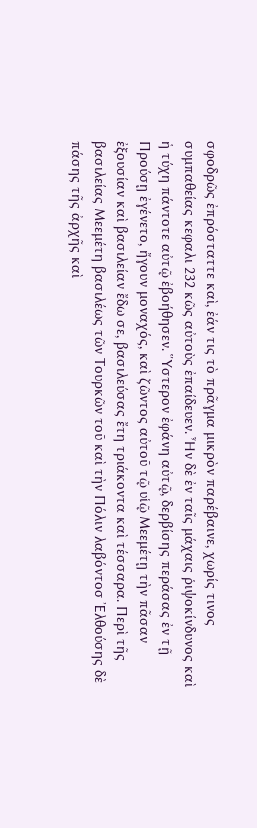σφοδρῶς ἐπρόσταττε καὶ, ἐάν τις τὸ πρᾶγμα μικρὸν παρέβαινε, χωρίς τινος συμπαθείας κεφαλι 232 κῶς αὐτοὺς ἐπαίδευεν. Ἦν δὲ ἐν ταῖς μάχαις ῥιψοκίνδυνος καὶ ἡ τύχη πάντοτε αὐτῷ ἐβοήθησεν. Ὕστερον ἐφάνη αὐτῷ, δερβίσης περάσας ἐν τῇ Προύσῃ ἐγένετο, ἤγουν μοναχός, καὶ ζῶντος αὐτοῦ τῷ υἱῷ Μεεμέτῃ τὴν πᾶσαν ἐξουσίαν καὶ βασιλείαν ἔδω σε, βασιλεύσας ἔτη τριάκοντα καὶ τέσσαρα. Περὶ τῆς βασιλείας Μεεμέτη βασιλέως τῶν Τουρκῶν τοῦ καὶ τὴν Πόλιν λαβόντοσ Ἐλθούσης δὲ πάσης τῆς ἀρχῆς καὶ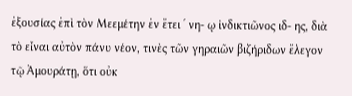ἐξουσίας ἐπὶ τὸν Μεεμέτην ἐν ἔτει ʹ νη- ῳ ἰνδικτιῶνος ιδ- ης, διὰ τὸ εἶναι αὐτὸν πάνυ νέον, τινὲς τῶν γηραιῶν βιζήριδων ἔλεγον τῷ Ἀμουράτῃ, ὅτι οὐκ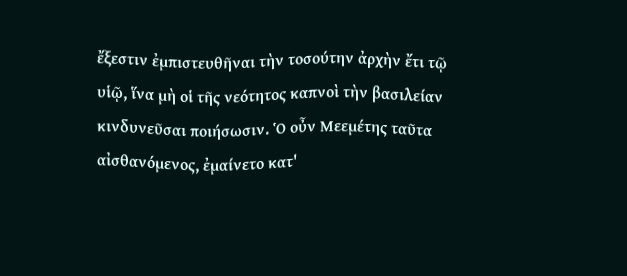ἔξεστιν ἐμπιστευθῆναι τὴν τοσούτην ἀρχὴν ἔτι τῷ υἱῷ, ἵνα μὴ οἱ τῆς νεότητος καπνοὶ τὴν βασιλείαν κινδυνεῦσαι ποιήσωσιν. Ὁ οὖν Μεεμέτης ταῦτα αἰσθανόμενος, ἐμαίνετο κατ'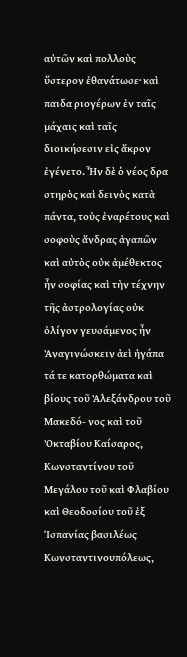αὐτῶν καὶ πολλοὺς ὕστερον ἐθανάτωσε· καὶ παιδα ριογέρων ἐν ταῖς μάχαις καὶ ταῖς διοικήσεσιν εἰς ἄκρον ἐγένετο. Ἦν δὲ ὁ νέος δρα στηρὸς καὶ δεινὸς κατὰ πάντα, τοὺς ἐναρέτους καὶ σοφοὺς ἄνδρας ἀγαπῶν καὶ αὐτὸς οὐκ ἀμέθεκτος ἦν σοφίας καὶ τὴν τέχνην τῆς ἀστρολογίας οὐκ ὀλίγον γευσάμενος ἦν Ἀναγινώσκειν ἀεὶ ἠγάπα τά τε κατορθώματα καὶ βίους τοῦ Ἀλεξάνδρου τοῦ Μακεδό- νος καὶ τοῦ Ὀκταβίου Καίσαρος, Κωνσταντίνου τοῦ Μεγάλου τοῦ καὶ Φλαβίου καὶ Θεοδοσίου τοῦ ἐξ Ἱσπανίας βασιλέως Κωνσταντινουπόλεως,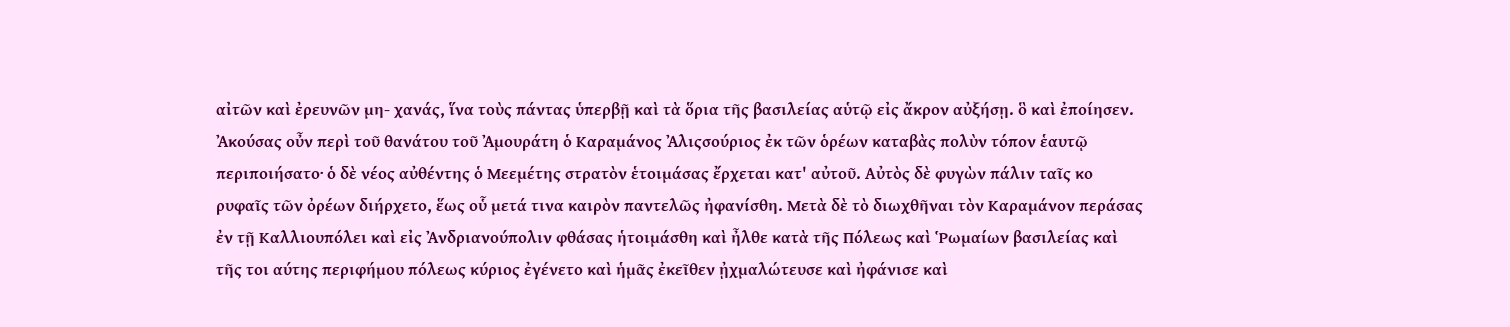αἰτῶν καὶ ἐρευνῶν μη- χανάς, ἵνα τοὺς πάντας ὑπερβῇ καὶ τὰ ὅρια τῆς βασιλείας αὑτῷ εἰς ἄκρον αὐξήσῃ. ὃ καὶ ἐποίησεν. Ἀκούσας οὖν περὶ τοῦ θανάτου τοῦ Ἀμουράτη ὁ Καραμάνος Ἀλιςσούριος ἐκ τῶν ὁρέων καταβὰς πολὺν τόπον ἑαυτῷ περιποιήσατο· ὁ δὲ νέος αὐθέντης ὁ Μεεμέτης στρατὸν ἑτοιμάσας ἔρχεται κατ' αὐτοῦ. Αὐτὸς δὲ φυγὼν πάλιν ταῖς κο ρυφαῖς τῶν ὀρέων διήρχετο, ἕως οὗ μετά τινα καιρὸν παντελῶς ἠφανίσθη. Μετὰ δὲ τὸ διωχθῆναι τὸν Καραμάνον περάσας ἐν τῇ Καλλιουπόλει καὶ εἰς Ἀνδριανούπολιν φθάσας ἡτοιμάσθη καὶ ἦλθε κατὰ τῆς Πόλεως καὶ Ῥωμαίων βασιλείας καὶ τῆς τοι αύτης περιφήμου πόλεως κύριος ἐγένετο καὶ ἡμᾶς ἐκεῖθεν ᾐχμαλώτευσε καὶ ἠφάνισε καὶ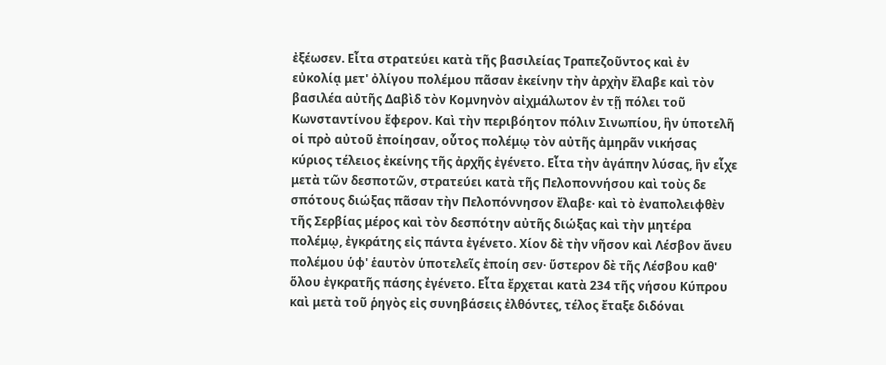ἐξέωσεν. Εἶτα στρατεύει κατὰ τῆς βασιλείας Τραπεζοῦντος καὶ ἐν εὐκολίᾳ μετ' ὀλίγου πολέμου πᾶσαν ἐκείνην τὴν ἀρχὴν ἔλαβε καὶ τὸν βασιλέα αὐτῆς Δαβὶδ τὸν Κομνηνὸν αἰχμάλωτον ἐν τῇ πόλει τοῦ Κωνσταντίνου ἔφερον. Καὶ τὴν περιβόητον πόλιν Σινωπίου, ἣν ὑποτελῆ οἱ πρὸ αὐτοῦ ἐποίησαν, οὗτος πολέμῳ τὸν αὐτῆς ἀμηρᾶν νικήσας κύριος τέλειος ἐκείνης τῆς ἀρχῆς ἐγένετο. Εἶτα τὴν ἀγάπην λύσας, ἣν εἶχε μετὰ τῶν δεσποτῶν, στρατεύει κατὰ τῆς Πελοποννήσου καὶ τοὺς δε σπότους διώξας πᾶσαν τὴν Πελοπόννησον ἔλαβε· καὶ τὸ ἐναπολειφθὲν τῆς Σερβίας μέρος καὶ τὸν δεσπότην αὐτῆς διώξας καὶ τὴν μητέρα πολέμῳ, ἐγκράτης εἰς πάντα ἐγένετο. Χίον δὲ τὴν νῆσον καὶ Λέσβον ἄνευ πολέμου ὑφ' ἑαυτὸν ὑποτελεῖς ἐποίη σεν· ὕστερον δὲ τῆς Λέσβου καθ' ὅλου ἐγκρατῆς πάσης ἐγένετο. Εἶτα ἔρχεται κατὰ 234 τῆς νήσου Κύπρου καὶ μετὰ τοῦ ῥηγὸς εἰς συνηβάσεις ἐλθόντες, τέλος ἔταξε διδόναι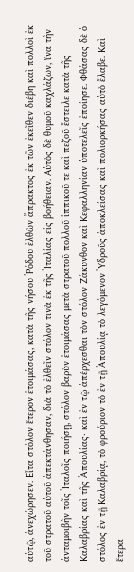αὐτῷ, ἀνεχώρησεν. Εἶτα στόλον ἕτερον ἑτοιμάσας, κατὰ τῆς νήσου Ῥόδου ἐλθὼν ἄπρακτος ἐκ τῶν ἐκεῖθεν διέβη καὶ πολλοὶ ἐκ τοῦ στρατοῦ αὐτοῦ ἀπεκτάνθησαν, διὰ τὸ ἐλθεῖν στόλον τινὰ ἐκ τῆς Ἰταλίας εἰς βοήθειαν. Αὐτὸς δὲ θυμοῦ καχλάζων, ἵνα τὴν ἀνταμοιβὴν τοῖς Ἰταλοῖς ποιήσῃ, στόλον βαρὺν ἑτοιμάσας μετὰ στρατοῦ πολλοῦ ἱππικοῦ τε καὶ πεζοῦ ἔστειλε κατὰ τῆς Καλαβρίας καὶ τῆς Ἀπουλίας· καὶ ἐν τῷ ἀπέρχεσθαι τὸν στόλον Ζάκυνθον καὶ Κεφαλληνίαν ὑποτελεῖς ἐποίησε. Φθάσας δὲ ὁ στόλος ἐν τῇ Καλαβρίᾳ, τὸ φρούριον τὸ ἐν τῇ Ἀπουλίᾳ τὸ λεγόμενον Ὑδροῦς ἀποκλείσας καὶ πολιορκήσας αὐτὸ ἔλαβε. Καὶ ἕτερα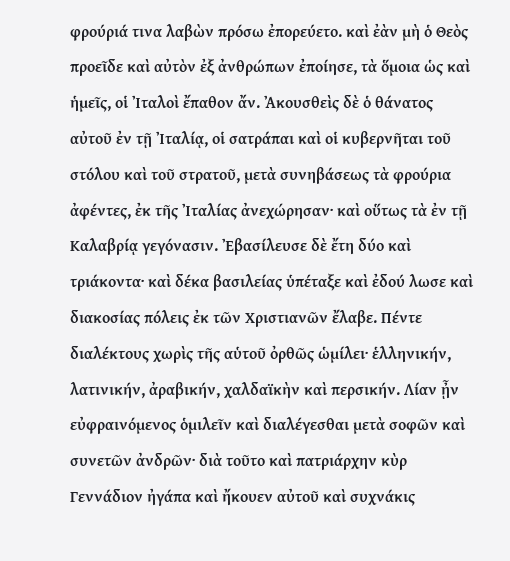φρούριά τινα λαβὼν πρόσω ἐπορεύετο. καὶ ἐὰν μὴ ὁ Θεὸς προεῖδε καὶ αὐτὸν ἐξ ἀνθρώπων ἐποίησε, τὰ ὅμοια ὡς καὶ ἡμεῖς, οἱ Ἰταλοὶ ἔπαθον ἄν. Ἀκουσθεὶς δὲ ὁ θάνατος αὐτοῦ ἐν τῇ Ἰταλίᾳ, οἱ σατράπαι καὶ οἱ κυβερνῆται τοῦ στόλου καὶ τοῦ στρατοῦ, μετὰ συνηβάσεως τὰ φρούρια ἀφέντες, ἐκ τῆς Ἰταλίας ἀνεχώρησαν· καὶ οὕτως τὰ ἐν τῇ Καλαβρίᾳ γεγόνασιν. Ἐβασίλευσε δὲ ἔτη δύο καὶ τριάκοντα· καὶ δέκα βασιλείας ὑπέταξε καὶ ἐδού λωσε καὶ διακοσίας πόλεις ἐκ τῶν Χριστιανῶν ἔλαβε. Πέντε διαλέκτους χωρὶς τῆς αὑτοῦ ὀρθῶς ὡμίλει· ἑλληνικήν, λατινικήν, ἀραβικήν, χαλδαϊκὴν καὶ περσικήν. Λίαν ᾖν εὐφραινόμενος ὁμιλεῖν καὶ διαλέγεσθαι μετὰ σοφῶν καὶ συνετῶν ἀνδρῶν· διὰ τοῦτο καὶ πατριάρχην κὺρ Γεννάδιον ἠγάπα καὶ ἤκουεν αὐτοῦ καὶ συχνάκις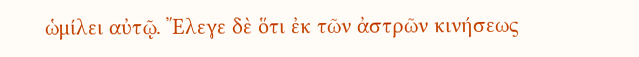ὡμίλει αὐτῷ. Ἔλεγε δὲ ὅτι ἐκ τῶν ἀστρῶν κινήσεως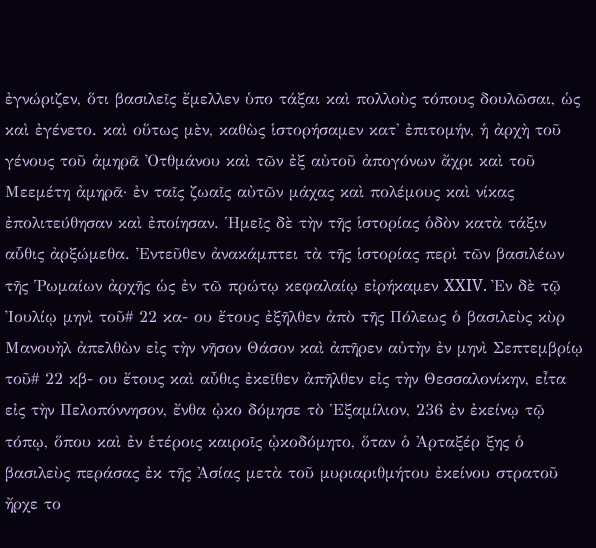ἐγνώριζεν, ὅτι βασιλεῖς ἔμελλεν ὑπο τάξαι καὶ πολλοὺς τόπους δουλῶσαι, ὡς καὶ ἐγένετο. καὶ οὕτως μὲν, καθὼς ἱστορήσαμεν κατ' ἐπιτομήν, ἡ ἀρχὴ τοῦ γένους τοῦ ἀμηρᾶ Ὀτθμάνου καὶ τῶν ἐξ αὐτοῦ ἀπογόνων ἄχρι καὶ τοῦ Μεεμέτη ἀμηρᾶ· ἐν ταῖς ζωαῖς αὐτῶν μάχας καὶ πολέμους καὶ νίκας ἐπολιτεύθησαν καὶ ἐποίησαν. Ἡμεῖς δὲ τὴν τῆς ἱστορίας ὁδὸν κατὰ τάξιν αὗθις ἀρξώμεθα. Ἐντεῦθεν ἀνακάμπτει τὰ τῆς ἱστορίας περὶ τῶν βασιλέων τῆς Ῥωμαίων ἀρχῆς ὡς ἐν τῶ πρώτῳ κεφαλαίῳ εἰρήκαμεν XXIV. Ἐν δὲ τῷ Ἰουλίῳ μηνὶ τοῦ# 22 κα- ου ἔτους ἐξῆλθεν ἀπὸ τῆς Πόλεως ὁ βασιλεὺς κὺρ Μανουὴλ ἀπελθὼν εἰς τὴν νῆσον Θάσον καὶ ἀπῆρεν αὐτὴν ἐν μηνὶ Σεπτεμβρίῳ τοῦ# 22 κβ- ου ἔτους καὶ αὖθις ἐκεῖθεν ἀπῆλθεν εἰς τὴν Θεσσαλονίκην, εἶτα εἰς τὴν Πελοπόννησον, ἔνθα ᾠκο δόμησε τὸ Ἑξαμίλιον, 236 ἐν ἐκείνῳ τῷ τόπῳ, ὅπου καὶ ἐν ἑτέροις καιροῖς ᾠκοδόμητο, ὅταν ὁ Ἀρταξέρ ξης ὁ βασιλεὺς περάσας ἐκ τῆς Ἀσίας μετὰ τοῦ μυριαριθμήτου ἐκείνου στρατοῦ ἤρχε το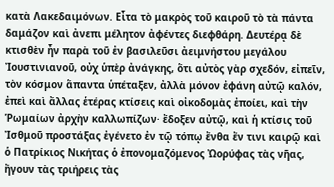κατὰ Λακεδαιμόνων. Εἶτα τὸ μακρὸς τοῦ καιροῦ τὸ τὰ πάντα δαμάζον καὶ ἀνεπι μέλητον ἀφέντες διεφθάρη. Δευτέρᾳ δὲ κτισθὲν ἦν παρὰ τοῦ ἐν βασιλεῦσι ἀειμνήστου μεγάλου Ἰουστινιανοῦ, οὐχ ὑπὲρ ἀνάγκης, ὅτι αὐτὸς γὰρ σχεδόν, εἰπεῖν, τὸν κόσμον ἅπαντα ὑπέταξεν, ἀλλὰ μόνον ἐφάνη αὐτῷ καλόν, ἐπεὶ καὶ ἄλλας ἑτέρας κτίσεις καὶ οἰκοδομὰς ἐποίει, καὶ τὴν Ῥωμαίων ἀρχὴν καλλωπίζων· ἔδοξεν αὐτῷ, καὶ ἡ κτίσις τοῦ Ἰσθμοῦ προστάξας ἐγένετο ἐν τῷ τόπῳ ἔνθα ἔν τινι καιρῷ καὶ ὁ Πατρίκιος Νικήτας ὁ ἐπονομαζόμενος Ὠορύφας τὰς νῆας, ἤγουν τὰς τριήρεις τὰς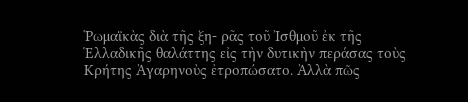Ῥωμαϊκὰς διὰ τῆς ξη- ρᾶς τοῦ Ἰσθμοῦ ἐκ τῆς Ἑλλαδικῆς θαλάττης εἰς τὴν δυτικὴν περάσας τοὺς Κρήτης Ἀγαρηνοὺς ἐτροπώσατο. Ἀλλὰ πῶς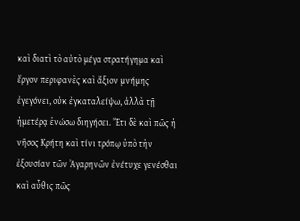καὶ διατὶ τὸ αὐτὸ μέγα στρατήγημα καὶ ἔργον περιφανὲς καὶ ἄξιον μνήμης ἐγεγόνει, οὐκ ἐγκαταλείψω, ἀλλὰ τῇ ἡμετέρᾳ ἑνώσω διηγήσει. Ἔτι δὲ καὶ πῶς ἡ νῆσος Κρήτη καὶ τίνι τρόπῳ ὑπὸ τὴν ἐξουσίαν τῶν Ἀγαρηνῶν ἐνέτυχε γενέσθαι καὶ αὖθις πῶς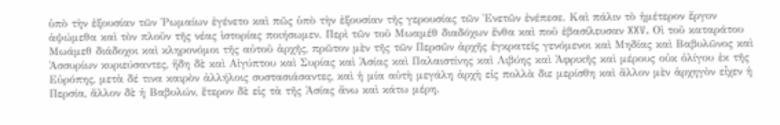ὑπὸ τὴν ἐξουσίαν τῶν Ῥωμαίων ἐγένετο καὶ πῶς ὑπὸ τὴν ἐξουσίαν τῆς γερουσίας τῶν Ἑνετῶν ἐνέπεσε. Καὶ πάλιν τὸ ἡμέτερον ἔργον ἁψώμεθα καὶ τὸν πλοῦν τῆς νέας ἱστορίας ποιήσωμεν. Περὶ τῶν τοῦ Μωαμέθ διαδόχων ἔνθα καὶ ποῦ ἐβασίλευσαν XXV. Οἱ τοῦ καταράτου Μωάμεθ διάδοχοι καὶ κληρονόμοι τῆς αὐτοῦ ἀρχῆς, πρῶτον μὲν τῆς τῶν Περσῶν ἀρχῆς ἐγκρατεῖς γενόμενοι καὶ Μηδίας καὶ Βαβυλῶνος καὶ Ἀσσυρίων κυριεύσαντες, ἤδη δὲ καὶ Αἰγύπτου καὶ Συρίας καὶ Ἀσίας καὶ Παλαιστίνης καὶ Λιβύης καὶ Ἀφρικῆς καὶ μέρους οὐκ ὀλίγου ἐκ τῆς Εὐρόπης, μετὰ δέ τινα καιρὸν ἀλλήλοις συστασιάσαντες, καὶ ἡ μία αὐτὴ μεγάλη ἀρχὴ εἰς πολλὰ διε μερίσθη καὶ ἄλλον μὲν ἀρχηγὸν εἶχεν ἡ Περσία, ἄλλον δὲ ἡ Βαβυλών, ἕτερον δὲ εἰς τὰ τῆς Ἀσίας ἄνω καὶ κάτω μέρη.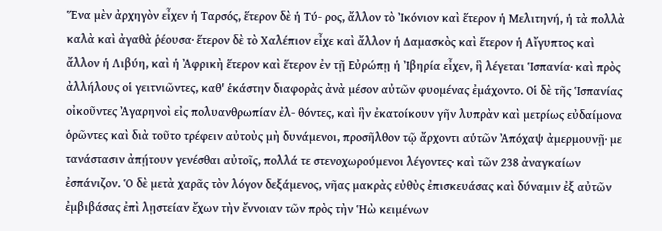Ἕνα μὲν ἀρχηγὸν εἶχεν ἡ Ταρσός, ἕτερον δὲ ἡ Τύ- ρος, ἄλλον τὸ Ἰκόνιον καὶ ἕτερον ἡ Μελιτηνή, ἡ τὰ πολλὰ καλὰ καὶ ἀγαθὰ ῥέουσα· ἕτερον δὲ τὸ Χαλέπιον εἶχε καὶ ἄλλον ἡ Δαμασκὸς καὶ ἕτερον ἡ Αἴγυπτος καὶ ἄλλον ἡ Λιβύη, καὶ ἡ Ἀφρικὴ ἕτερον καὶ ἕτερον ἐν τῇ Εὐρώπῃ ἡ Ἰβηρία εἶχεν, ἣ λέγεται Ἱσπανία· καὶ πρὸς ἀλλήλους οἱ γειτνιῶντες, καθ' ἑκάστην διαφορὰς ἀνὰ μέσον αὐτῶν φυομένας ἐμάχοντο. Οἱ δὲ τῆς Ἱσπανίας οἰκοῦντες Ἀγαρηνοὶ εἰς πολυανθρωπίαν ἐλ- θόντες, καὶ ἣν ἐκατοίκουν γῆν λυπρὰν καὶ μετρίως εὐδαίμονα ὁρῶντες καὶ διὰ τοῦτο τρέφειν αὐτοὺς μὴ δυνάμενοι, προσῆλθον τῷ ἄρχοντι αὑτῶν Ἀπόχαψ ἀμερμουνῇ· με τανάστασιν ἀπῄτουν γενέσθαι αὐτοῖς, πολλά τε στενοχωρούμενοι λέγοντες· καὶ τῶν 238 ἀναγκαίων ἐσπάνιζον. Ὁ δὲ μετὰ χαρᾶς τὸν λόγον δεξάμενος, νῆας μακρὰς εὐθὺς ἐπισκευάσας καὶ δύναμιν ἐξ αὐτῶν ἐμβιβάσας ἐπὶ λῃστείαν ἔχων τὴν ἔννοιαν τῶν πρὸς τὴν Ἡὼ κειμένων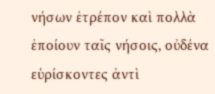νήσων ἐτρέπον καὶ πολλὰ ἐποίουν ταῖς νήσοις, οὐδένα εὑρίσκοντες ἀντὶ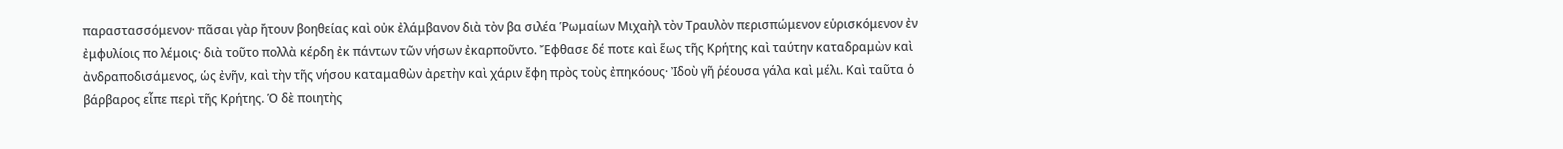παραστασσόμενον· πᾶσαι γὰρ ἤτουν βοηθείας καὶ οὐκ ἐλάμβανον διὰ τὸν βα σιλέα Ῥωμαίων Μιχαὴλ τὸν Τραυλὸν περισπώμενον εὑρισκόμενον ἐν ἐμφυλίοις πο λέμοις· διὰ τοῦτο πολλὰ κέρδη ἐκ πάντων τῶν νήσων ἐκαρποῦντο. Ἔφθασε δέ ποτε καὶ ἕως τῆς Κρήτης καὶ ταύτην καταδραμὼν καὶ ἀνδραποδισάμενος, ὡς ἐνῆν, καὶ τὴν τῆς νήσου καταμαθὼν ἀρετὴν καὶ χάριν ἔφη πρὸς τοὺς ἐπηκόους· Ἰδοὺ γῆ ῥέουσα γάλα καὶ μέλι. Καὶ ταῦτα ὁ βάρβαρος εἶπε περὶ τῆς Κρήτης. Ὁ δὲ ποιητὴς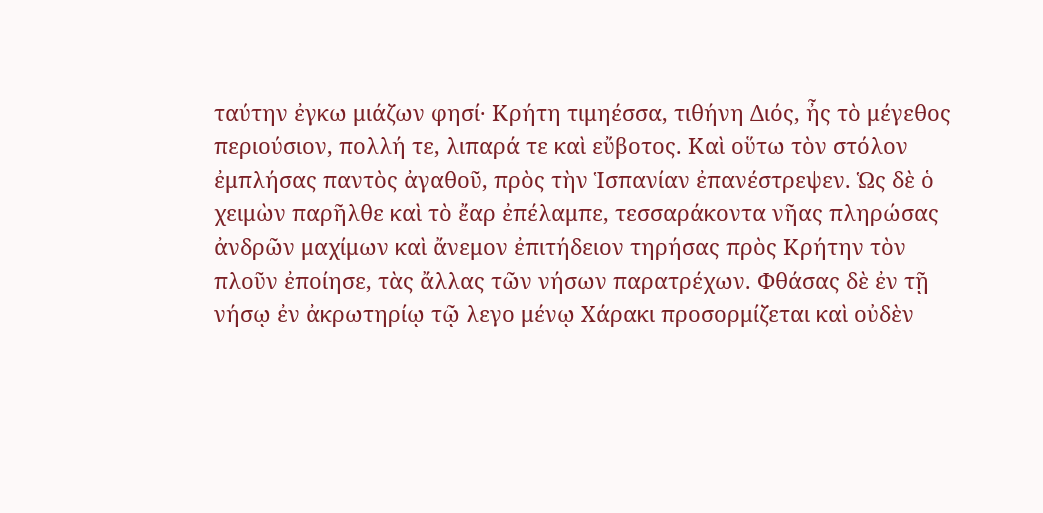ταύτην ἐγκω μιάζων φησί· Κρήτη τιμηέσσα, τιθήνη Διός, ἦς τὸ μέγεθος περιούσιον, πολλή τε, λιπαρά τε καὶ εὔβοτος. Καὶ οὕτω τὸν στόλον ἐμπλήσας παντὸς ἀγαθοῦ, πρὸς τὴν Ἱσπανίαν ἐπανέστρεψεν. Ὡς δὲ ὁ χειμὼν παρῆλθε καὶ τὸ ἔαρ ἐπέλαμπε, τεσσαράκοντα νῆας πληρώσας ἀνδρῶν μαχίμων καὶ ἄνεμον ἐπιτήδειον τηρήσας πρὸς Κρήτην τὸν πλοῦν ἐποίησε, τὰς ἄλλας τῶν νήσων παρατρέχων. Φθάσας δὲ ἐν τῇ νήσῳ ἐν ἀκρωτηρίῳ τῷ λεγο μένῳ Χάρακι προσορμίζεται καὶ οὐδὲν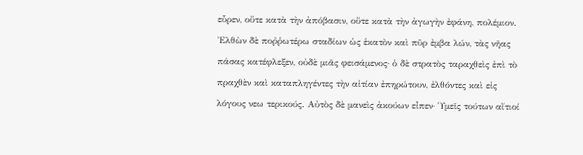εὗρεν, οὔτε κατὰ τὴν ἀπόβασιν, οὔτε κατὰ τὴν ἀγωγὴν ἐφάνη, πολέμιον. Ἐλθὼν δὲ ποῤῥωτέρω σταδίων ὡς ἑκατὸν καὶ πῦρ ἐμβα λών, τὰς νῆας πάσας κατέφλεξεν, οὐδὲ μιᾶς φεισάμενος· ὁ δὲ στρατὸς ταραχθεὶς ἐπὶ τὸ πραχθὲν καὶ καταπληγέντες τὴν αἰτίαν ἐπηρώτουν, ἐλθόντες καὶ εἰς λόγους νεω τερικούς. Αὐτὸς δὲ μανεὶς ἀκούων εἶπεν· Ὑμεῖς τούτων αἴτιοί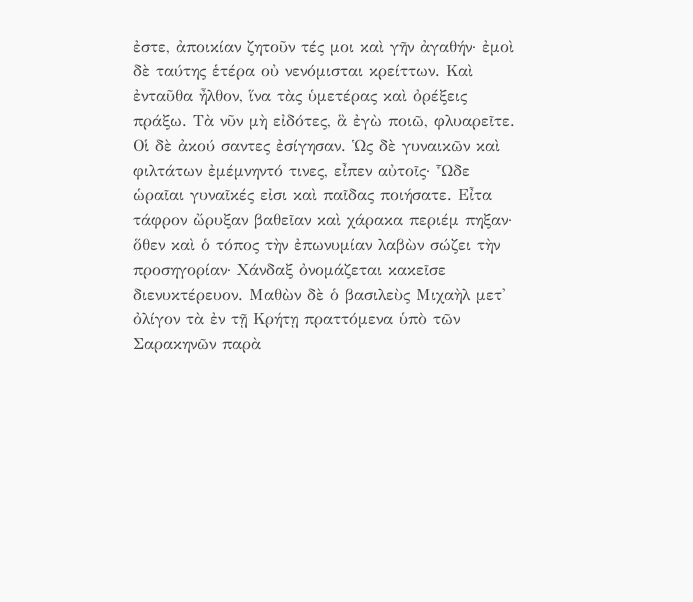ἐστε, ἀποικίαν ζητοῦν τές μοι καὶ γῆν ἀγαθήν· ἐμοὶ δὲ ταύτης ἑτέρα οὐ νενόμισται κρείττων. Καὶ ἐνταῦθα ἦλθον, ἵνα τὰς ὑμετέρας καὶ ὀρέξεις πράξω. Τὰ νῦν μὴ εἰδότες, ἃ ἐγὼ ποιῶ, φλυαρεῖτε. Οἱ δὲ ἀκού σαντες ἐσίγησαν. Ὡς δὲ γυναικῶν καὶ φιλτάτων ἐμέμνηντό τινες, εἶπεν αὐτοῖς· Ὧδε ὡραῖαι γυναῖκές εἰσι καὶ παῖδας ποιήσατε. Εἶτα τάφρον ὤρυξαν βαθεῖαν καὶ χάρακα περιέμ πηξαν· ὅθεν καὶ ὁ τόπος τὴν ἐπωνυμίαν λαβὼν σώζει τὴν προσηγορίαν· Χάνδαξ ὀνομάζεται κακεῖσε διενυκτέρευον. Μαθὼν δὲ ὁ βασιλεὺς Μιχαὴλ μετ' ὀλίγον τὰ ἐν τῇ Κρήτῃ πραττόμενα ὑπὸ τῶν Σαρακηνῶν παρὰ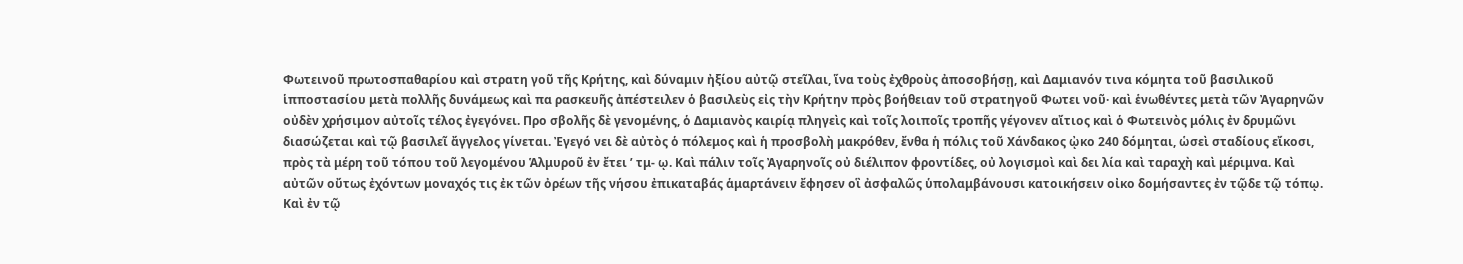Φωτεινοῦ πρωτοσπαθαρίου καὶ στρατη γοῦ τῆς Κρήτης, καὶ δύναμιν ἠξίου αὐτῷ στεῖλαι, ἵνα τοὺς ἐχθροὺς ἀποσοβήσῃ, καὶ Δαμιανόν τινα κόμητα τοῦ βασιλικοῦ ἱπποστασίου μετὰ πολλῆς δυνάμεως καὶ πα ρασκευῆς ἀπέστειλεν ὁ βασιλεὺς εἰς τὴν Κρήτην πρὸς βοήθειαν τοῦ στρατηγοῦ Φωτει νοῦ· καὶ ἑνωθέντες μετὰ τῶν Ἀγαρηνῶν οὐδὲν χρήσιμον αὐτοῖς τέλος ἐγεγόνει. Προ σβολῆς δὲ γενομένης, ὁ Δαμιανὸς καιρίᾳ πληγεὶς καὶ τοῖς λοιποῖς τροπῆς γέγονεν αἴτιος καὶ ὁ Φωτεινὸς μόλις ἐν δρυμῶνι διασώζεται καὶ τῷ βασιλεῖ ἄγγελος γίνεται. Ἐγεγό νει δὲ αὐτὸς ὁ πόλεμος καὶ ἡ προσβολὴ μακρόθεν, ἔνθα ἡ πόλις τοῦ Χάνδακος ᾠκο 240 δόμηται, ὡσεὶ σταδίους εἴκοσι, πρὸς τὰ μέρη τοῦ τόπου τοῦ λεγομένου Ἁλμυροῦ ἐν ἔτει ʹ τμ- ῳ. Καὶ πάλιν τοῖς Ἀγαρηνοῖς οὐ διέλιπον φροντίδες, οὐ λογισμοὶ καὶ δει λία καὶ ταραχὴ καὶ μέριμνα. Καὶ αὐτῶν οὔτως ἐχόντων μοναχός τις ἐκ τῶν ὀρέων τῆς νήσου ἐπικαταβάς ἁμαρτάνειν ἔφησεν οἳ ἀσφαλῶς ὑπολαμβάνουσι κατοικήσειν οἰκο δομήσαντες ἐν τῷδε τῷ τόπῳ. Καὶ ἐν τῷ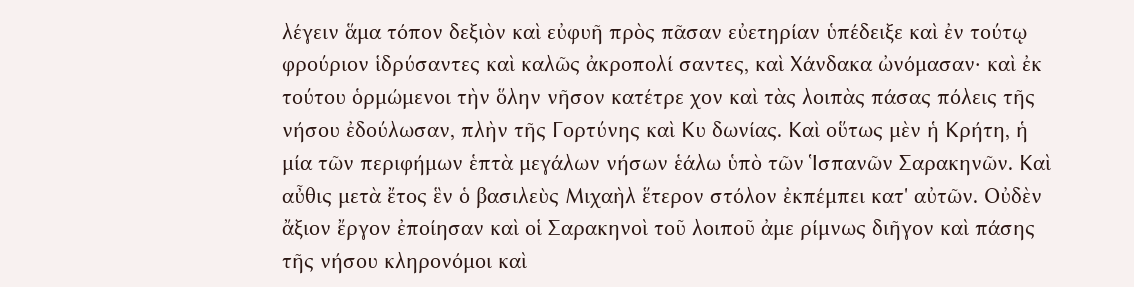λέγειν ἅμα τόπον δεξιὸν καὶ εὐφυῆ πρὸς πᾶσαν εὐετηρίαν ὑπέδειξε καὶ ἐν τούτῳ φρούριον ἱδρύσαντες καὶ καλῶς ἀκροπολί σαντες, καὶ Χάνδακα ὠνόμασαν· καὶ ἐκ τούτου ὁρμώμενοι τὴν ὅλην νῆσον κατέτρε χον καὶ τὰς λοιπὰς πάσας πόλεις τῆς νήσου ἐδούλωσαν, πλὴν τῆς Γορτύνης καὶ Κυ δωνίας. Καὶ οὕτως μὲν ἡ Κρήτη, ἡ μία τῶν περιφήμων ἑπτὰ μεγάλων νήσων ἑάλω ὑπὸ τῶν Ἱσπανῶν Σαρακηνῶν. Καὶ αὖθις μετὰ ἔτος ἓν ὁ βασιλεὺς Μιχαὴλ ἕτερον στόλον ἐκπέμπει κατ' αὐτῶν. Οὐδὲν ἄξιον ἔργον ἐποίησαν καὶ οἱ Σαρακηνοὶ τοῦ λοιποῦ ἀμε ρίμνως διῆγον καὶ πάσης τῆς νήσου κληρονόμοι καὶ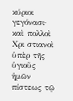κύριοι γεγόνασι· καὶ πολλοὶ Χρι στιανοὶ ὑπὲρ τῆς ὑγιοῦς ἡμῶν πίστεως τῷ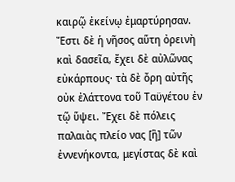καιρῷ ἐκείνῳ ἐμαρτύρησαν. Ἔστι δὲ ἡ νῆσος αὕτη ὀρεινὴ καὶ δασεῖα, ἔχει δὲ αὐλῶνας εὐκάρπους· τὰ δὲ ὄρη αὐτῆς οὐκ ἐλάττονα τοῦ Ταϋγέτου ἐν τῷ ὕψει. Ἔχει δὲ πόλεις παλαιὰς πλείο νας [ἣ] τῶν ἐννενήκοντα, μεγίστας δὲ καὶ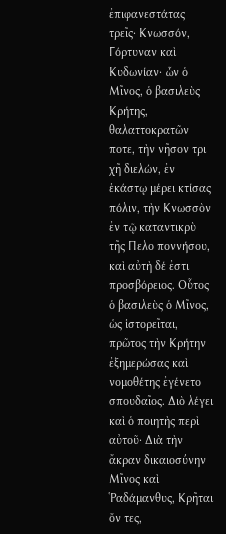ἐπιφανεστάτας τρεῖς· Κνωσσόν, Γόρτυναν καὶ Κυδωνίαν· ὧν ὁ Μῖνος, ὁ βασιλεὺς Κρήτης, θαλαττοκρατῶν ποτε, τὴν νῆσον τρι χῆ διελών, ἐν ἑκάστῳ μέρει κτίσας πόλιν, τὴν Κνωσσὸν ἐν τῷ καταντικρὺ τῆς Πελο ποννήσου, καὶ αὐτὴ δέ ἐστι προσβόρειος. Οὗτος ὁ βασιλεὺς ὁ Μῖνος, ὡς ἱστορεῖται, πρῶτος τὴν Κρήτην ἐξημερώσας καὶ νομοθέτης ἐγένετο σπουδαῖος. Διὸ λέγει καὶ ὁ ποιητὴς περὶ αὐτοῦ· Διὰ τὴν ἄκραν δικαιοσύνην Μῖνος καὶ Ῥαδάμανθυς, Κρῆται ὄν τες,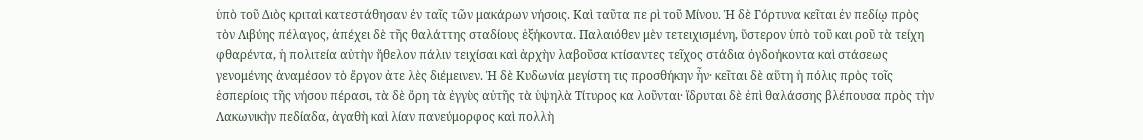ὑπὸ τοῦ Διὸς κριταὶ κατεστάθησαν ἐν ταῖς τῶν μακάρων νήσοις. Καὶ ταῦτα πε ρὶ τοῦ Μίνου. Ἡ δὲ Γόρτυνα κεῖται ἐν πεδίῳ πρὸς τὸν Λιβύης πέλαγος, ἀπέχει δὲ τῆς θαλάττης σταδίους ἑξήκοντα. Παλαιόθεν μὲν τετειχισμένη, ὕστερον ὑπὸ τοῦ και ροῦ τὰ τείχη φθαρέντα, ἡ πολιτεία αὐτὴν ἤθελον πάλιν τειχίσαι καὶ ἀρχὴν λαβοῦσα κτίσαντες τεῖχος στάδια ὀγδοήκοντα καὶ στάσεως γενομένης ἀναμέσον τὸ ἔργον ἀτε λὲς διέμεινεν. Ἡ δὲ Κυδωνία μεγίστη τις προσθήκην ἦν· κεῖται δὲ αὕτη ἡ πόλις πρὸς τοῖς ἑσπερίοις τῆς νήσου πέρασι, τὰ δὲ ὄρη τὰ ἐγγὺς αὐτῆς τὰ ὑψηλὰ Τίτυρος κα λοῦνται· ἵδρυται δὲ ἐπὶ θαλάσσης βλέπουσα πρὸς τὴν Λακωνικὴν πεδίαδα, ἀγαθὴ καὶ λίαν πανεύμορφος καὶ πολλὴ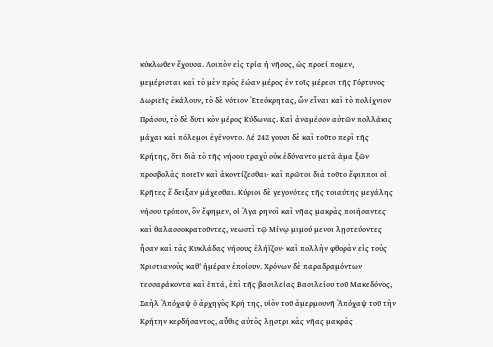κύκλωθεν ἔχουσα. Λοιπὸν εἰς τρία ἡ νῆσος, ὡς προεί πομεν, μεμέρισται καὶ τὸ μὲν πρὸς ἑώαν μέρος ἐν τοῖς μέρεσι τῆς Γόρτυνος Δωριεῖς ἐκάλουν, τὸ δὲ νότιον Ἐτεόκρητας, ὧν εἶναι καὶ τὸ πολίχνιον Πράσου, τὸ δὲ δυτι κὸν μέρος Κύδωνας. Καὶ ἀναμέσον αὐτῶν πολλάκις μάχαι καὶ πόλεμοι ἐγένοντο. Λέ 242 γουσι δὲ καὶ τοῦτο περὶ τῆς Κρήτης, ὅτι διὰ τὸ τῆς νήσου τραχὺ οὐκ ἐδύναντο μετὰ ἁμα ξῶν προσβολὰς ποιεῖν καὶ ἀκοντίζεσθαι· καὶ πρῶτοι διὰ τοῦτο ἔφιπποι οἱ Κρῆτες ἔ δειξαν μάχεσθαι. Κύριοι δὲ γεγονότες τῆς τοιαύτης μεγάλης νήσου τρόπον, ὃν ἔφημεν, οἱ Ἀγα ρηνοὶ καὶ νῆας μακρὰς ποιήσαντες καὶ θαλασσοκρατοῦντες, νεωστὶ τῷ Μίνῳ μιμού μενοι λῃστεύοντες ἦσαν καὶ τὰς Κυκλάδας νήσους ἐλήϊζον· καὶ πολλὴν φθορὰν εἰς τοὺς Χριστιανοὺς καθ' ἡμέραν ἐποίουν. Χρόνων δὲ παραδραμόντων τεσσαράκοντα καὶ ἑπτά, ἐπὶ τῆς βασιλείας Βασιλείου τοῦ Μακεδόνος, Σαὴλ Ἀπόχαψ ὁ ἀρχηγὸς Κρή της, υἱὸν τοῦ ἀμερμουνῆ Ἀπόχαψ τοῦ τὴν Κρήτην κερδήσαντος, αὖθις αὐτὸς λῃστρι κὰς νῆας μακρὰς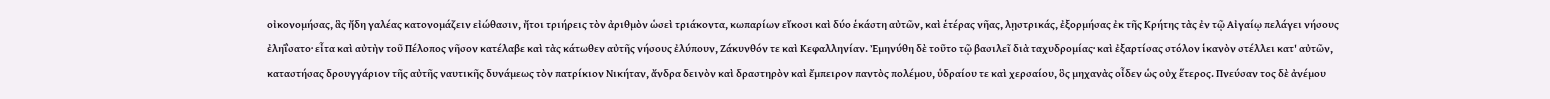οἰκονομήσας, ἃς ἤδη γαλέας κατονομάζειν εἰώθασιν, ἤτοι τριήρεις τὸν ἀριθμὸν ὡσεὶ τριάκοντα, κωπαρίων εἴκοσι καὶ δύο ἑκάστη αὐτῶν, καὶ ἑτέρας νῆας, λῃστρικάς, ἐξορμήσας ἐκ τῆς Κρήτης τὰς ἐν τῷ Αἰγαίῳ πελάγει νήσους ἐληΐσατο· εἶτα καὶ αὐτὴν τοῦ Πέλοπος νῆσον κατέλαβε καὶ τὰς κάτωθεν αὐτῆς νήσους ἐλύπουν, Ζάκυνθόν τε καὶ Κεφαλληνίαν. Ἐμηνύθη δὲ τοῦτο τῷ βασιλεῖ διὰ ταχυδρομίας· καὶ ἐξαρτίσας στόλον ἱκανὸν στέλλει κατ' αὐτῶν, καταστήσας δρουγγάριον τῆς αὐτῆς ναυτικῆς δυνάμεως τὸν πατρίκιον Νικήταν, ἄνδρα δεινὸν καὶ δραστηρὸν καὶ ἔμπειρον παντὸς πολέμου, ὑδραίου τε καὶ χερσαίου, ὃς μηχανὰς οἶδεν ὡς οὐχ ἕτερος. Πνεύσαν τος δὲ ἀνέμου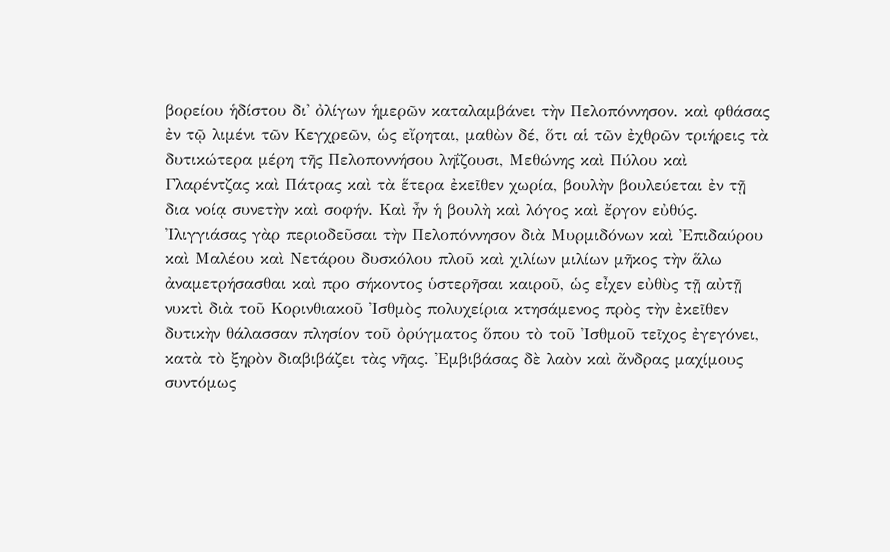βορείου ἡδίστου δι' ὀλίγων ἡμερῶν καταλαμβάνει τὴν Πελοπόννησον. καὶ φθάσας ἐν τῷ λιμένι τῶν Κεγχρεῶν, ὡς εἴρηται, μαθὼν δέ, ὅτι αἱ τῶν ἐχθρῶν τριήρεις τὰ δυτικώτερα μέρη τῆς Πελοποννήσου ληΐζουσι, Μεθώνης καὶ Πύλου καὶ Γλαρέντζας καὶ Πάτρας καὶ τὰ ἕτερα ἐκεῖθεν χωρία, βουλὴν βουλεύεται ἐν τῇ δια νοίᾳ συνετὴν καὶ σοφήν. Καὶ ἦν ἡ βουλὴ καὶ λόγος καὶ ἔργον εὐθύς. Ἰλιγγιάσας γὰρ περιοδεῦσαι τὴν Πελοπόννησον διὰ Μυρμιδόνων καὶ Ἐπιδαύρου καὶ Μαλέου καὶ Νετάρου δυσκόλου πλοῦ καὶ χιλίων μιλίων μῆκος τὴν ἅλω ἀναμετρήσασθαι καὶ προ σήκοντος ὑστερῆσαι καιροῦ, ὡς εἶχεν εὐθὺς τῇ αὐτῇ νυκτὶ διὰ τοῦ Κορινθιακοῦ Ἰσθμὸς πολυχείρια κτησάμενος πρὸς τὴν ἐκεῖθεν δυτικὴν θάλασσαν πλησίον τοῦ ὀρύγματος ὅπου τὸ τοῦ Ἰσθμοῦ τεῖχος ἐγεγόνει, κατὰ τὸ ξηρὸν διαβιβάζει τὰς νῆας. Ἐμβιβάσας δὲ λαὸν καὶ ἄνδρας μαχίμους συντόμως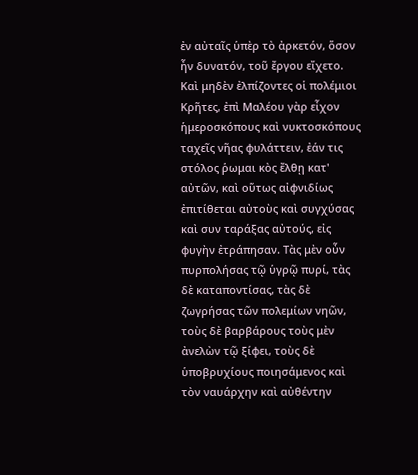ἐν αὐταῖς ὑπὲρ τὸ ἀρκετόν, ὅσον ἦν δυνατόν, τοῦ ἔργου εἴχετο. Καὶ μηδὲν ἐλπίζοντες οἱ πολέμιοι Κρῆτες, ἐπὶ Μαλέου γὰρ εἶχον ἡμεροσκόπους καὶ νυκτοσκόπους ταχεῖς νῆας φυλάττειν, ἐάν τις στόλος ῥωμαι κὸς ἔλθῃ κατ' αὐτῶν, καὶ οὕτως αἰφνιδίως ἐπιτίθεται αὐτοὺς καὶ συγχύσας καὶ συν ταράξας αὐτούς, εἰς φυγὴν ἐτράπησαν. Τὰς μὲν οὖν πυρπολήσας τῷ ὑγρῷ πυρί, τὰς δὲ καταποντίσας, τὰς δὲ ζωγρήσας τῶν πολεμίων νηῶν, τοὺς δὲ βαρβάρους τοὺς μὲν ἀνελὼν τῷ ξίφει, τοὺς δὲ ὑποβρυχίους ποιησάμενος καὶ τὸν ναυάρχην καὶ αὐθέντην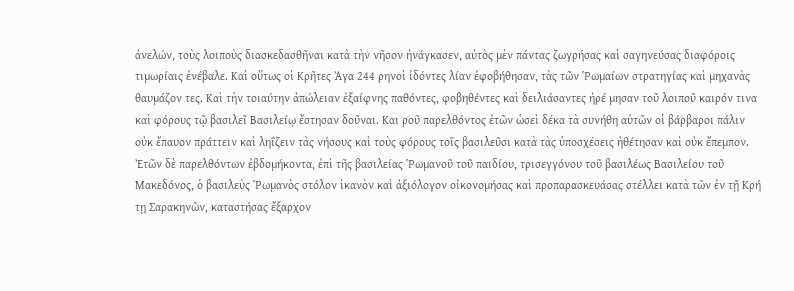ἀνελών, τοὺς λοιποὺς διασκεδασθῆναι κατὰ τὴν νῆσον ἠνάγκασεν, αὐτὸς μὲν πάντας ζωγρήσας καὶ σαγηνεύσας διαφόροις τιμωρίαις ἐνέβαλε. Καὶ οὕτως οἱ Κρῆτες Ἀγα 244 ρηνοὶ ἰδόντες λίαν ἐφοβήθησαν, τὰς τῶν Ῥωμαίων στρατηγίας καὶ μηχανὰς θαυμάζον τες. Καὶ τὴν τοιαύτην ἀπώλειαν ἐξαίφνης παθόντες, φοβηθέντες καὶ δειλιάσαντες ἠρέ μησαν τοῦ λοιποῦ καιρόν τινα καὶ φόρους τῷ βασιλεῖ Βασιλείῳ ἔστησαν δοῦναι. Και ροῦ παρελθόντος ἐτῶν ὡσεὶ δέκα τὰ συνήθη αὑτῶν οἱ βάρβαροι πάλιν οὐκ ἔπαυον πράττειν καὶ ληΐζειν τὰς νήσους καὶ τοὺς φόρους τοῖς βασιλεῦσι κατὰ τὰς ὑποσχέσεις ἠθέτησαν καὶ οὐκ ἔπεμπον. Ἐτῶν δὲ παρελθόντων ἐβδομήκοντα, ἐπὶ τῆς βασιλείας Ῥωμανοῦ τοῦ παιδίου, τρισεγγόνου τοῦ βασιλέως Βασιλείου τοῦ Μακεδόνος, ὁ βασιλεὺς Ῥωμανὸς στόλον ἱκανὸν καὶ ἀξιόλογον οἰκονομήσας καὶ προπαρασκευάσας στέλλει κατὰ τῶν ἐν τῇ Κρή τῃ Σαρακηνῶν, καταστήσας ἔξαρχον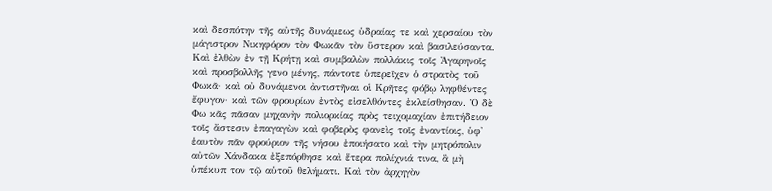καὶ δεσπότην τῆς αὐτῆς δυνάμεως ὑδραίας τε καὶ χερσαίου τὸν μάγιστρον Νικηφόρον τὸν Φωκᾶν τὸν ὕστερον καὶ βασιλεύσαντα. Καὶ ἐλθὼν ἐν τῇ Κρήτῃ καὶ συμβαλὼν πολλάκις τοῖς Ἀγαρηνοῖς καὶ προσβολλῆς γενο μένης, πάντοτε ὑπερεῖχεν ὁ στρατὸς τοῦ Φωκᾶ· καὶ οὐ δυνάμενοι ἀντιστῆναι οἱ Κρῆτες φόβῳ ληφθέντες ἔφυγον· καὶ τῶν φρουρίων ἐντὸς εἰσελθόντες ἐκλείσθησαν. Ὁ δὲ Φω κᾶς πᾶσαν μηχανὴν πολιορκίας πρὸς τειχομαχίαν ἐπιτήδειον τοῖς ἄστεσιν ἐπαγαγὼν καὶ φοβερὸς φανεὶς τοῖς ἐναντίοις, ὑφ' ἑαυτὸν πᾶν φρούριον τῆς νήσου ἐποιήσατο καὶ τὴν μητρόπολιν αὐτῶν Χάνδακα ἐξεπόρθησε καὶ ἕτερα πολίχνιά τινα, ἃ μὴ ὑπέκυπ τον τῷ αὑτοῦ θελήματι. Καὶ τὸν ἀρχηγὸν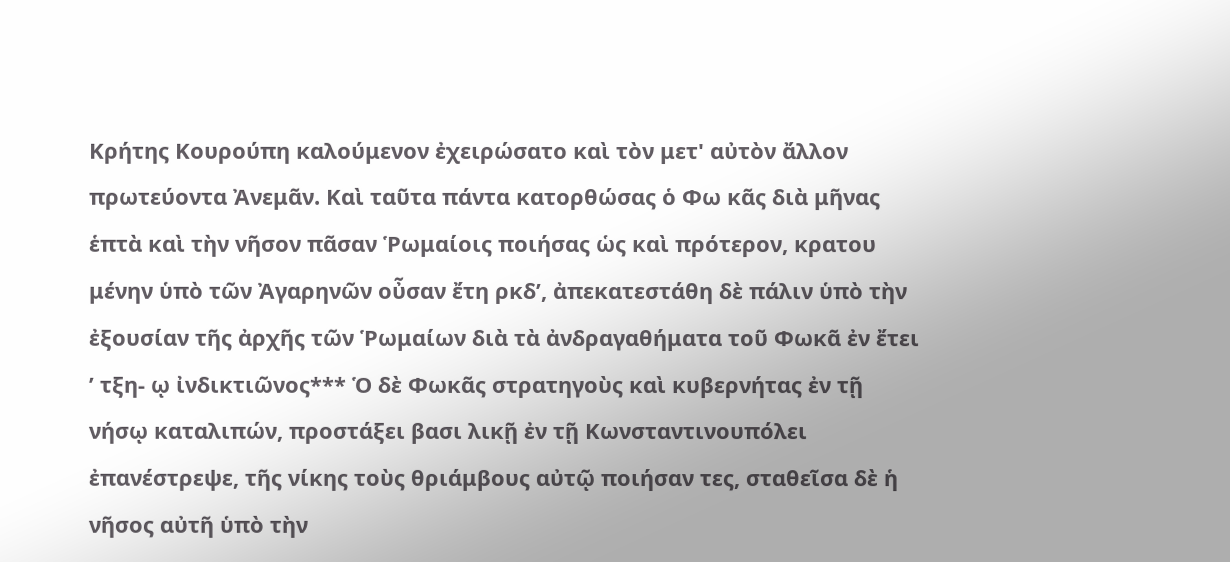Κρήτης Κουρούπη καλούμενον ἐχειρώσατο καὶ τὸν μετ' αὐτὸν ἄλλον πρωτεύοντα Ἀνεμᾶν. Καὶ ταῦτα πάντα κατορθώσας ὁ Φω κᾶς διὰ μῆνας ἑπτὰ καὶ τὴν νῆσον πᾶσαν Ῥωμαίοις ποιήσας ὡς καὶ πρότερον, κρατου μένην ὑπὸ τῶν Ἀγαρηνῶν οὖσαν ἔτη ρκδʹ, ἀπεκατεστάθη δὲ πάλιν ὑπὸ τὴν ἐξουσίαν τῆς ἀρχῆς τῶν Ῥωμαίων διὰ τὰ ἀνδραγαθήματα τοῦ Φωκᾶ ἐν ἔτει ʹ τξη- ῳ ἰνδικτιῶνος*** Ὁ δὲ Φωκᾶς στρατηγοὺς καὶ κυβερνήτας ἐν τῇ νήσῳ καταλιπών, προστάξει βασι λικῇ ἐν τῇ Κωνσταντινουπόλει ἐπανέστρεψε, τῆς νίκης τοὺς θριάμβους αὐτῷ ποιήσαν τες, σταθεῖσα δὲ ἡ νῆσος αὐτῆ ὑπὸ τὴν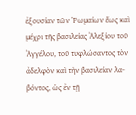ἐξουσίαν τῶν Ῥωμαίων ἕως καὶ μέχρι τῆς βασιλείας Ἀλεξίου τοῦ Ἀγγέλου, τοῦ τυφλώσαντος τὸν ἀδελφὸν καὶ τὴν βασιλείαν λα- βόντος, ὡς ἐν τῇ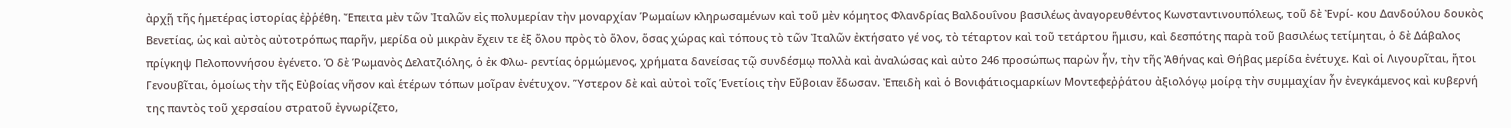ἀρχῇ τῆς ἡμετέρας ἱστορίας ἐῤῥέθη. Ἔπειτα μὲν τῶν Ἰταλῶν εἰς πολυμερίαν τὴν μοναρχίαν Ῥωμαίων κληρωσαμένων καὶ τοῦ μὲν κόμητος Φλανδρίας Βαλδουΐνου βασιλέως ἀναγορευθέντος Κωνσταντινουπόλεως, τοῦ δὲ Ἐνρί- κου Δανδούλου δουκὸς Βενετίας, ὡς καὶ αὐτὸς αὐτοτρόπως παρῆν, μερίδα οὐ μικρὰν ἔχειν τε ἐξ ὅλου πρὸς τὸ ὅλον, ὅσας χώρας καὶ τόπους τὸ τῶν Ἰταλῶν ἐκτήσατο γέ νος, τὸ τέταρτον καὶ τοῦ τετάρτου ἥμισυ, καὶ δεσπότης παρὰ τοῦ βασιλέως τετίμηται, ὁ δὲ Δάβαλος πρίγκηψ Πελοποννήσου ἐγένετο. Ὁ δὲ Ῥωμανὸς Δελατζιόλης, ὁ ἐκ Φλω- ρεντίας ὁρμώμενος, χρήματα δανείσας τῷ συνδέσμῳ πολλὰ καὶ ἀναλώσας καὶ αὐτο 246 προσώπως παρὼν ἦν, τὴν τῆς Ἀθήνας καὶ Θήβας μερίδα ἐνέτυχε. Καὶ οἱ Λιγουρῖται, ἤτοι Γενουβῖται, ὁμοίως τὴν τῆς Εὐβοίας νῆσον καὶ ἑτέρων τόπων μοῖραν ἐνέτυχον. Ὕστερον δὲ καὶ αὐτοὶ τοῖς Ἑνετίοις τὴν Εὔβοιαν ἔδωσαν. Ἐπειδὴ καὶ ὁ Βονιφάτιοςμαρκίων Μοντεφεῤῥάτου ἀξιολόγῳ μοίρᾳ τὴν συμμαχίαν ἦν ἐνεγκάμενος καὶ κυβερνή της παντὸς τοῦ χερσαίου στρατοῦ ἐγνωρίζετο,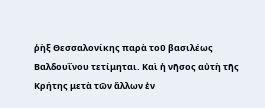ῥὴξ Θεσσαλονίκης παρὰ τοῦ βασιλέως Βαλδουΐνου τετίμηται. Καὶ ἡ νῆσος αὐτὴ τῆς Κρήτης μετὰ τῶν ἄλλων ἐν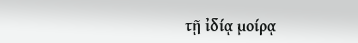τῇ ἰδίᾳ μοίρᾳ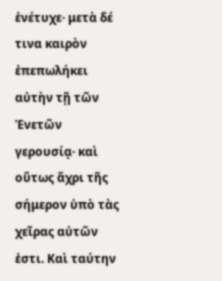ἐνέτυχε· μετὰ δέ τινα καιρὸν ἐπεπωλήκει αὐτὴν τῇ τῶν Ἑνετῶν γερουσίᾳ· καὶ οὕτως ἄχρι τῆς σήμερον ὑπὸ τὰς χεῖρας αὐτῶν ἐστι. Καὶ ταύτην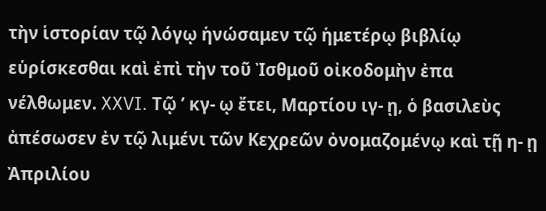τὴν ἱστορίαν τῷ λόγῳ ἡνώσαμεν τῷ ἡμετέρῳ βιβλίῳ εὑρίσκεσθαι καὶ ἐπὶ τὴν τοῦ Ἰσθμοῦ οἰκοδομὴν ἐπα νέλθωμεν. XXVI. Τῷ ʹ κγ- ῳ ἔτει, Μαρτίου ιγ- ῃ, ὁ βασιλεὺς ἀπέσωσεν ἐν τῷ λιμένι τῶν Κεχρεῶν ὀνομαζομένῳ καὶ τῇ η- ῃ Ἀπριλίου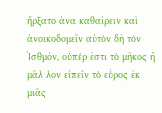ἤρξατο ἀνα καθαίρειν καὶ ἀνοικοδομεῖν αὐτὸν δὴ τὸν Ἰσθμόν, οὗπέρ ἐστι τὸ μῆκος ἢ μᾶλ λον εἰπεῖν τὸ εὗρος ἐκ μιᾶς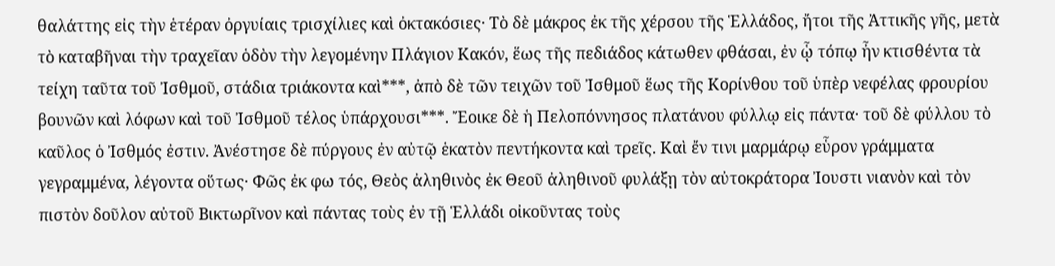θαλάττης εἰς τὴν ἑτέραν ὀργυίαις τρισχίλιες καὶ ὀκτακόσιες· Τὸ δὲ μάκρος ἐκ τῆς χέρσου τῆς Ἑλλάδος, ἤτοι τῆς Ἀττικῆς γῆς, μετὰ τὸ καταβῆναι τὴν τραχεῖαν ὁδὸν τὴν λεγομένην Πλάγιον Κακόν, ἕως τῆς πεδιάδος κάτωθεν φθάσαι, ἐν ᾧ τόπῳ ἦν κτισθέντα τὰ τείχη ταῦτα τοῦ Ἰσθμοῦ, στάδια τριάκοντα καὶ***, ἀπὸ δὲ τῶν τειχῶν τοῦ Ἰσθμοῦ ἕως τῆς Κορίνθου τοῦ ὑπὲρ νεφέλας φρουρίου βουνῶν καὶ λόφων καὶ τοῦ Ἰσθμοῦ τέλος ὑπάρχουσι***. Ἔοικε δὲ ἡ Πελοπόννησος πλατάνου φύλλῳ εἰς πάντα· τοῦ δὲ φύλλου τὸ καῦλος ὁ Ἰσθμός ἐστιν. Ἀνέστησε δὲ πύργους ἐν αὐτῷ ἑκατὸν πεντήκοντα καὶ τρεῖς. Καὶ ἔν τινι μαρμάρῳ εὗρον γράμματα γεγραμμένα, λέγοντα οὕτως· Φῶς ἐκ φω τός, Θεὸς ἀληθινὸς ἐκ Θεοῦ ἀληθινοῦ φυλάξῃ τὸν αὐτοκράτορα Ἰουστι νιανὸν καὶ τὸν πιστὸν δοῦλον αὐτοῦ Βικτωρῖνον καὶ πάντας τοὺς ἐν τῇ Ἑλλάδι οἰκοῦντας τοὺς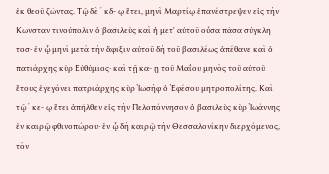ἐκ θεοῦ ζῶντας. Τῷ δὲ ʹ κδ- ῳ ἔτει, μηνὶ Μαρτίῳ ἐπανέστρεψεν εἰς τὴν Κωνσταν τινούπολιν ὁ βασιλεὺς καὶ ἡ μετ' αὐτοῦ οὖσα πᾶσα σύγκλη τοσ· ἐν ᾧ μηνὶ μετὰ τὴν ἄφιξιν αὐτοῦ δὴ τοῦ βασιλέως ἀπέθανε καὶ ὁ πατιάρχης κὺρ Εὐθύμιος· καὶ τῇ κα- ῃ τοῦ Μαΐου μηνὸς τοῦ αὐτοῦ ἔτους ἐγεγόνει πατριάρχης κὺρ Ἰωσὴφ ὁ Ἐφέσου μητροπολίτης. Καὶ τῷ ʹ κε- ῳ ἔτει ἀπῆλθεν εἰς τὴν Πελοπόννησον ὁ βασιλεὺς κὺρ Ἰωάννης ἐν καιρῷ φθινοπώρου· ἐν ᾧ δὴ καιρῷ τὴν Θεσσαλονίκην διερχόμενος, τὸν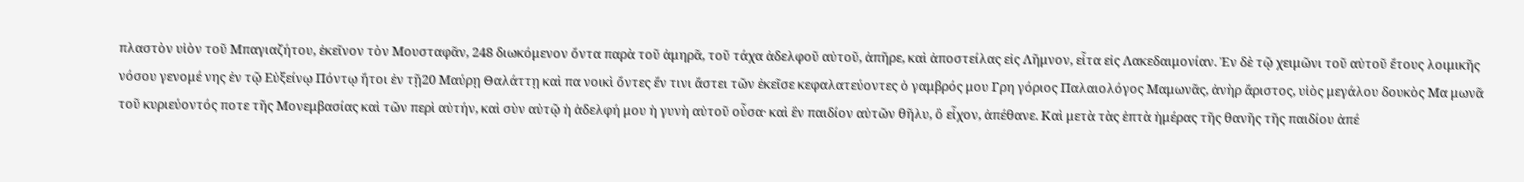πλαστὸν υἱὸν τοῦ Μπαγιαζήτου, ἐκεῖνον τὸν Μουσταφᾶν, 248 διωκόμενον ὄντα παρὰ τοῦ ἀμηρᾶ, τοῦ τάχα ἀδελφοῦ αὐτοῦ, ἀπῆρε, καὶ ἀποστείλας εἰς Λῆμνον, εἶτα εἰς Λακεδαιμονίαν. Ἐν δὲ τῷ χειμῶνι τοῦ αὐτοῦ ἔτους λοιμικῆς νόσου γενομέ νης ἐν τῷ Εὐξείνῳ Πόντῳ ἤτοι ἐν τῇ20 Μαύρῃ Θαλάττῃ καὶ πα νοικὶ ὄντες ἔν τινι ἄστει τῶν ἐκεῖσε κεφαλατεύοντες ὁ γαμβρός μου Γρη γόριος Παλαιολόγος Μαμωνᾶς, ἀνὴρ ἄριστος, υἱὸς μεγάλου δουκὸς Μα μωνᾶ τοῦ κυριεύοντός ποτε τῆς Μονεμβασίας καὶ τῶν περὶ αὐτήν, καὶ σὺν αὐτῷ ἡ ἁδελφή μου ἡ γυνὴ αὐτοῦ οὖσα· καὶ ἓν παιδίον αὐτῶν θῆλυ, ὃ εἶχον, ἀπέθανε. Καὶ μετὰ τὰς ἑπτὰ ἡμέρας τῆς θανῆς τῆς παιδίου ἀπέ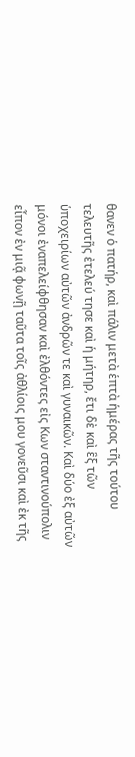θανεν ὁ πατήρ, καὶ πάλιν μετὰ ἑπτὰ ἡμέρας τῆς τούτου τελευτῆς ἐτελεύ τησε καὶ ἡ μήτηρ, ἔτι δὲ καὶ ἓξ τῶν ὑποχειρίων αὐτῶν ἀνδρῶν τε καὶ γυναικῶν. Καὶ δύο ἐξ αὐτῶν μόνοι ἐναπελείφθησαν καὶ ἐλθόντες εἰς Κων σταντινούπολιν εἶπον ἐν μιᾷ φωνῇ ταῦτα τοῖς ἀθλίοις μου γονεῦσι καὶ ἐκ τῆς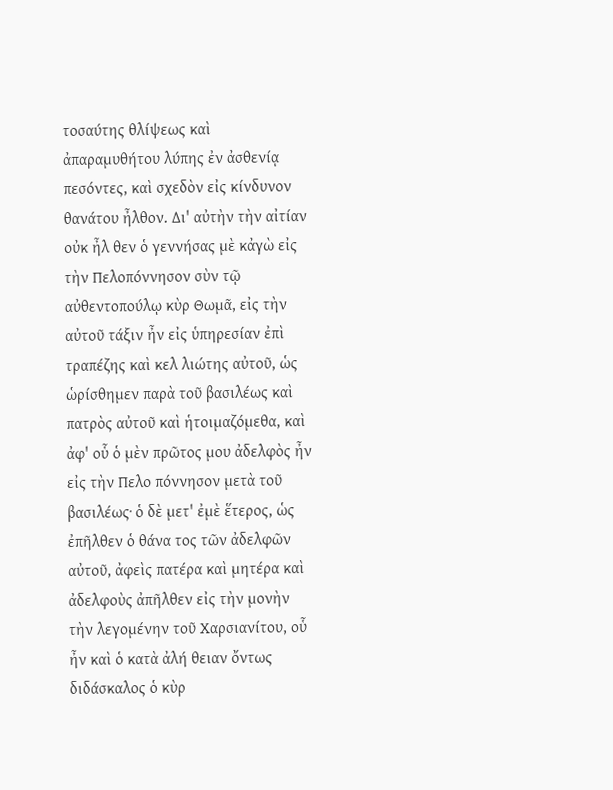τοσαύτης θλίψεως καὶ ἀπαραμυθήτου λύπης ἐν ἀσθενίᾳ πεσόντες, καὶ σχεδὸν εἰς κίνδυνον θανάτου ἦλθον. Δι' αὐτὴν τὴν αἰτίαν οὐκ ἦλ θεν ὁ γεννήσας μὲ κἀγὼ εἰς τὴν Πελοπόννησον σὺν τῷ αὐθεντοπούλῳ κὺρ Θωμᾶ, εἰς τὴν αὐτοῦ τάξιν ἦν εἰς ὑπηρεσίαν ἐπὶ τραπέζης καὶ κελ λιώτης αὐτοῦ, ὡς ὡρίσθημεν παρὰ τοῦ βασιλέως καὶ πατρὸς αὐτοῦ καὶ ἡτοιμαζόμεθα, καὶ ἀφ' οὗ ὁ μὲν πρῶτος μου ἀδελφὸς ἦν εἰς τὴν Πελο πόννησον μετὰ τοῦ βασιλέως· ὁ δὲ μετ' ἐμὲ ἕτερος, ὡς ἐπῆλθεν ὁ θάνα τος τῶν ἀδελφῶν αὐτοῦ, ἀφεὶς πατέρα καὶ μητέρα καὶ ἀδελφοὺς ἀπῆλθεν εἰς τὴν μονὴν τὴν λεγομένην τοῦ Χαρσιανίτου, οὗ ἦν καὶ ὁ κατὰ ἀλή θειαν ὄντως διδάσκαλος ὁ κὺρ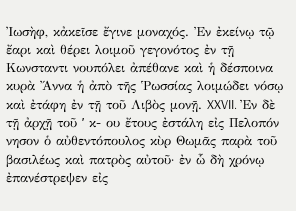Ἰωσὴφ, κἀκεῖσε ἔγινε μοναχός. Ἐν ἐκείνῳ τῷ ἔαρι καὶ θέρει λοιμοῦ γεγονότος ἐν τῇ Κωνσταντι νουπόλει ἀπέθανε καὶ ἡ δέσποινα κυρὰ Ἄννα ἡ ἀπὸ τῆς Ῥωσσίας λοιμώδει νόσῳ καὶ ἐτάφη ἐν τῇ τοῦ Λιβὸς μονῇ. XXVII. Ἐν δὲ τῇ ἀρχῇ τοῦ ʹ κ- ου ἔτους ἐστάλη εἰς Πελοπόν νησον ὁ αὐθεντόπουλος κὺρ Θωμᾶς παρὰ τοῦ βασιλέως καὶ πατρὸς αὐτοῦ· ἐν ὧ δὴ χρόνῳ ἐπανέστρεψεν εἰς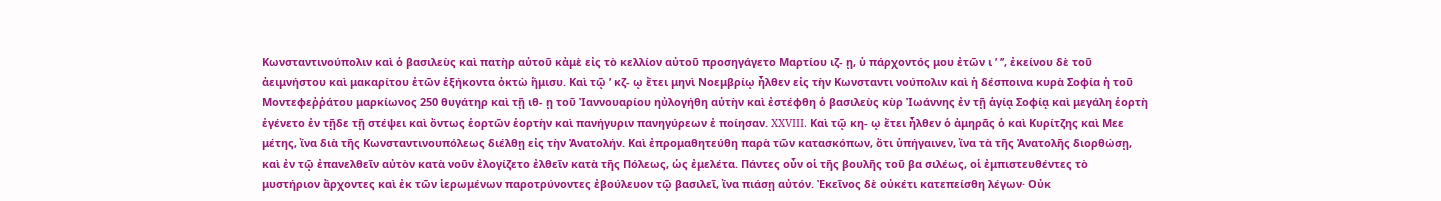Κωνσταντινούπολιν καὶ ὁ βασιλεὺς καὶ πατὴρ αὐτοῦ κἀμὲ εἰς τὸ κελλίον αὐτοῦ προσηγάγετο Μαρτίου ιζ- ῃ, ὑ πάρχοντός μου ἐτῶν ι ʹ ʹʹ, ἐκείνου δὲ τοῦ ἀειμνήστου καὶ μακαρίτου ἐτῶν ἑξήκοντα ὀκτὼ ἥμισυ. Καὶ τῷ ʹ κζ- ῳ ἔτει μηνὶ Νοεμβρίῳ ἦλθεν εἰς τὴν Κωνσταντι νούπολιν καὶ ἡ δέσποινα κυρὰ Σοφία ἡ τοῦ Μοντεφεῤῥάτου μαρκίωνος 250 θυγάτηρ καὶ τῇ ιθ- ῃ τοῦ Ἰαννουαρίου ηὐλογήθη αὐτὴν καὶ ἐστέφθη ὁ βασιλεὺς κὺρ Ἰωάννης ἐν τῇ ἁγίᾳ Σοφίᾳ καὶ μεγάλη ἑορτὴ ἐγένετο ἐν τῇδε τῇ στέψει καὶ ὄντως ἑορτῶν ἑορτὴν καὶ πανήγυριν πανηγύρεων ἐ ποίησαν. XXVIII. Καὶ τῷ κη- ῳ ἔτει ἦλθεν ὁ ἀμηρᾶς ὁ καὶ Κυρίτζης καὶ Μεε μέτης, ἴνα διὰ τῆς Κωνσταντινουπόλεως διέλθῃ εἰς τὴν Ἀνατολήν. Καὶ ἐπρομαθητεύθη παρὰ τῶν κατασκόπων, ὅτι ὑπήγαινεν, ἴνα τὰ τῆς Ἀνατολῆς διορθώσῃ, καὶ ἐν τῷ ἐπανελθεῖν αὐτὸν κατὰ νοῦν ἐλογίζετο ἐλθεῖν κατὰ τῆς Πόλεως, ὡς ἐμελέτα. Πάντες οὖν οἱ τῆς βουλῆς τοῦ βα σιλέως, οἱ ἐμπιστευθέντες τὸ μυστήριον ἄρχοντες καὶ ἐκ τῶν ἱερωμένων παροτρύνοντες ἐβούλευον τῷ βασιλεῖ, ἴνα πιάσῃ αὐτόν. Ἐκεῖνος δὲ οὐκέτι κατεπείσθη λέγων· Οὐκ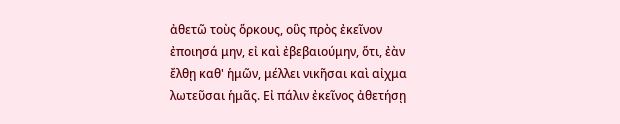ἀθετῶ τοὺς ὅρκους, οὓς πρὸς ἐκεῖνον ἐποιησά μην, εἰ καὶ ἐβεβαιούμην, ὅτι, ἐὰν ἔλθῃ καθ' ἡμῶν, μέλλει νικῆσαι καὶ αἰχμα λωτεῦσαι ἡμᾶς. Εἰ πάλιν ἐκεῖνος ἀθετήσῃ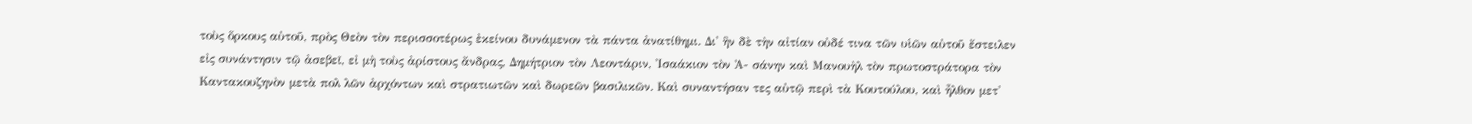τοὺς ὅρκους αὐτοῦ, πρὸς Θεὸν τὸν περισσοτέρως ἐκείνου δυνάμενον τὰ πάντα ἀνατίθημι. Δι' ἣν δὲ τὴν αἰτίαν οὐδέ τινα τῶν υἱῶν αὐτοῦ ἔστειλεν εἰς συνάντησιν τῷ ἀσεβεῖ, εἰ μὴ τοὺς ἀρίστους ἄνδρας, Δημήτριον τὸν Λεοντάριν, Ἰσαάκιον τὸν Ἀ- σάνην καὶ Μανουὴλ τὸν πρωτοστράτορα τὸν Καντακουζηνὸν μετὰ πολ λῶν ἀρχόντων καὶ στρατιωτῶν καὶ δωρεῶν βασιλικῶν. Καὶ συναντήσαν τες αὐτῷ περὶ τὰ Κουτούλου, καὶ ἦλθον μετ'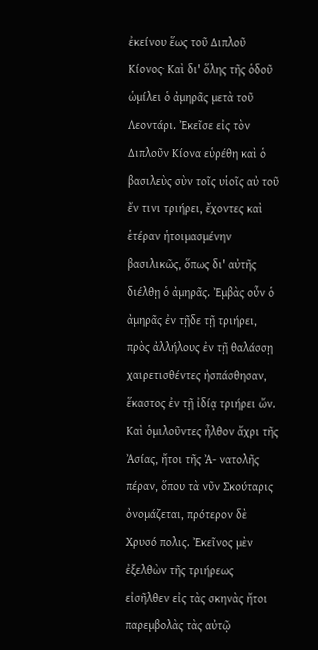ἐκείνου ἕως τοῦ Διπλοῦ Κίονος· Καὶ δι' ὅλης τῆς ὁδοῦ ὡμίλει ὁ ἀμηρᾶς μετὰ τοῦ Λεοντάρι. Ἐκεῖσε εἰς τὸν Διπλοῦν Κίονα εὑρέθη καὶ ὁ βασιλεὺς σὺν τοῖς υἱοῖς αὐ τοῦ ἔν τινι τριήρει, ἔχοντες καὶ ἑτέραν ἡτοιμασμένην βασιλικῶς, ὅπως δι' αὐτῆς διέλθῃ ὁ ἀμηρᾶς. Ἐμβὰς οὖν ὁ ἀμηρᾶς ἐν τῇδε τῇ τριήρει, πρὸς ἀλλήλους ἐν τῇ θαλάσσῃ χαιρετισθέντες ἠσπάσθησαν, ἕκαστος ἐν τῇ ἰδίᾳ τριήρει ὤν. Καὶ ὁμιλοῦντες ἦλθον ἄχρι τῆς Ἀσίας, ἤτοι τῆς Ἀ- νατολῆς πέραν, ὅπου τὰ νῦν Σκούταρις ὀνομάζεται, πρότερον δὲ Χρυσό πολις. Ἐκεῖνος μὲν ἐξελθὼν τῆς τριήρεως εἰσῆλθεν εἰς τὰς σκηνὰς ἤτοι παρεμβολὰς τὰς αὐτῷ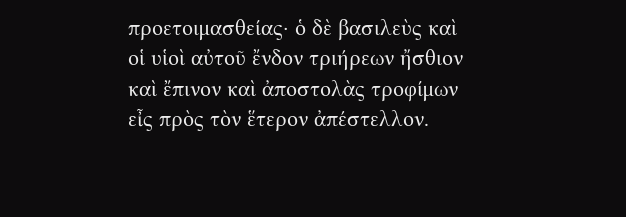προετοιμασθείας· ὁ δὲ βασιλεὺς καὶ οἱ υἱοὶ αὐτοῦ ἔνδον τριήρεων ἤσθιον καὶ ἔπινον καὶ ἀποστολὰς τροφίμων εἶς πρὸς τὸν ἕτερον ἀπέστελλον.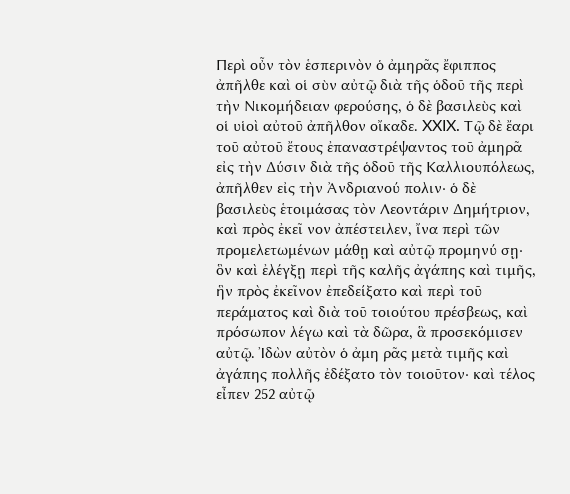Περὶ οὖν τὸν ἑσπερινὸν ὁ ἀμηρᾶς ἔφιππος ἀπῆλθε καὶ οἱ σὺν αὐτῷ διὰ τῆς ὁδοῦ τῆς περὶ τὴν Νικομήδειαν φερούσης, ὁ δὲ βασιλεὺς καὶ οἱ υἱοὶ αὐτοῦ ἀπῆλθον οἴκαδε. XXIX. Τῷ δὲ ἔαρι τοῦ αὐτοῦ ἔτους ἐπαναστρέψαντος τοῦ ἀμηρᾶ εἰς τὴν Δύσιν διὰ τῆς ὁδοῦ τῆς Καλλιουπόλεως, ἀπῆλθεν εἰς τὴν Ἀνδριανού πολιν· ὁ δὲ βασιλεὺς ἑτοιμάσας τὸν Λεοντάριν Δημήτριον, καὶ πρὸς ἐκεῖ νον ἀπέστειλεν, ἴνα περὶ τῶν προμελετωμένων μάθῃ καὶ αὐτῷ προμηνύ σῃ· ὃν καὶ ἐλέγξῃ περὶ τῆς καλῆς ἀγάπης καὶ τιμῆς, ἣν πρὸς ἐκεῖνον ἐπεδείξατο καὶ περὶ τοῦ περάματος καὶ διὰ τοῦ τοιούτου πρέσβεως, καὶ πρόσωπον λέγω καὶ τὰ δῶρα, ἃ προσεκόμισεν αὐτῷ. Ἰδὼν αὐτὸν ὁ ἀμη ρᾶς μετὰ τιμῆς καὶ ἀγάπης πολλῆς ἐδέξατο τὸν τοιοῦτον· καὶ τέλος εἶπεν 252 αὐτῷ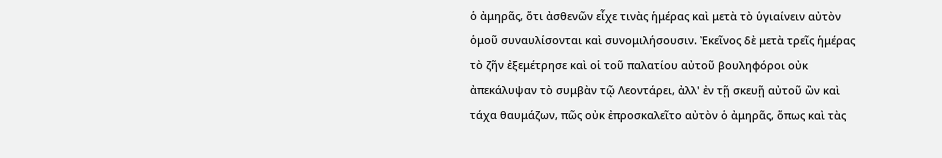ὁ ἀμηρᾶς, ὅτι ἀσθενῶν εἶχε τινὰς ἡμέρας καὶ μετὰ τὸ ὑγιαίνειν αὐτὸν ὁμοῦ συναυλίσονται καὶ συνομιλήσουσιν. Ἐκεῖνος δὲ μετὰ τρεῖς ἡμέρας τὸ ζῆν ἐξεμέτρησε καὶ οἱ τοῦ παλατίου αὐτοῦ βουληφόροι οὐκ ἀπεκάλυψαν τὸ συμβὰν τῷ Λεοντάρει, ἀλλ' ἐν τῇ σκευῇ αὐτοῦ ὢν καὶ τάχα θαυμάζων, πῶς οὐκ ἐπροσκαλεῖτο αὐτὸν ὁ ἀμηρᾶς, ὅπως καὶ τὰς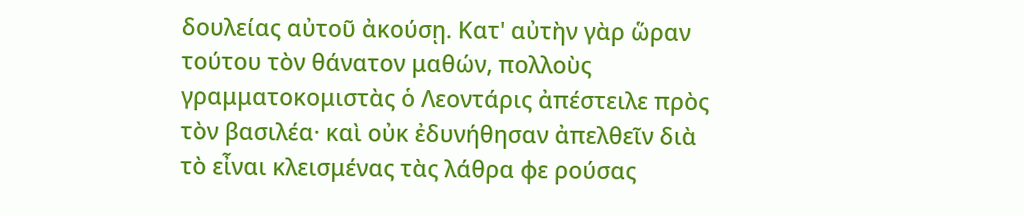δουλείας αὐτοῦ ἀκούσῃ. Κατ' αὐτὴν γὰρ ὥραν τούτου τὸν θάνατον μαθών, πολλοὺς γραμματοκομιστὰς ὁ Λεοντάρις ἀπέστειλε πρὸς τὸν βασιλέα· καὶ οὐκ ἐδυνήθησαν ἀπελθεῖν διὰ τὸ εἶναι κλεισμένας τὰς λάθρα φε ρούσας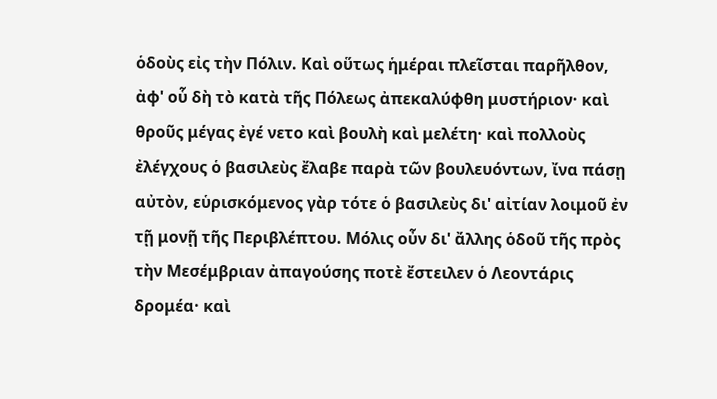ὁδοὺς εἰς τὴν Πόλιν. Καὶ οὕτως ἡμέραι πλεῖσται παρῆλθον, ἀφ' οὗ δὴ τὸ κατὰ τῆς Πόλεως ἀπεκαλύφθη μυστήριον· καὶ θροῦς μέγας ἐγέ νετο καὶ βουλὴ καὶ μελέτη· καὶ πολλοὺς ἐλέγχους ὁ βασιλεὺς ἔλαβε παρὰ τῶν βουλευόντων, ἴνα πάσῃ αὐτὸν, εὑρισκόμενος γὰρ τότε ὁ βασιλεὺς δι' αἰτίαν λοιμοῦ ἐν τῇ μονῇ τῆς Περιβλέπτου. Μόλις οὖν δι' ἄλλης ὁδοῦ τῆς πρὸς τὴν Μεσέμβριαν ἀπαγούσης ποτὲ ἔστειλεν ὁ Λεοντάρις δρομέα· καὶ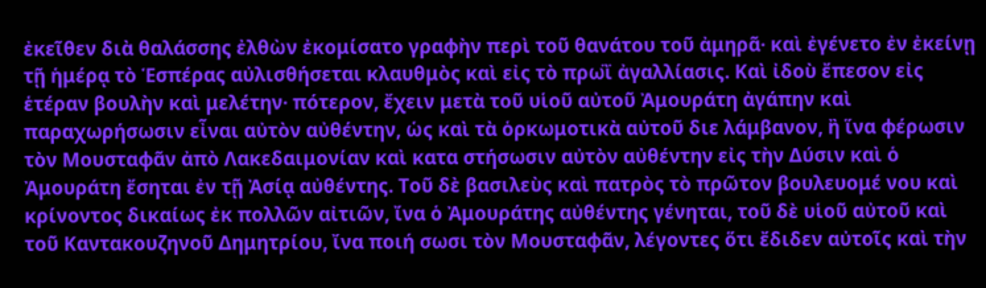ἐκεῖθεν διὰ θαλάσσης ἐλθὼν ἐκομίσατο γραφὴν περὶ τοῦ θανάτου τοῦ ἀμηρᾶ· καὶ ἐγένετο ἐν ἐκείνῃ τῇ ἡμέρᾳ τὸ Ἑσπέρας αὐλισθήσεται κλαυθμὸς καὶ εἰς τὸ πρωῒ ἀγαλλίασις. Καὶ ἰδοὺ ἔπεσον εἰς ἑτέραν βουλὴν καὶ μελέτην· πότερον, ἔχειν μετὰ τοῦ υἱοῦ αὐτοῦ Ἀμουράτη ἀγάπην καὶ παραχωρήσωσιν εἶναι αὐτὸν αὐθέντην, ὡς καὶ τὰ ὁρκωμοτικὰ αὐτοῦ διε λάμβανον, ἢ ἵνα φέρωσιν τὸν Μουσταφᾶν ἀπὸ Λακεδαιμονίαν καὶ κατα στήσωσιν αὐτὸν αὐθέντην εἰς τὴν Δύσιν καὶ ὁ Ἀμουράτη ἔσηται ἐν τῇ Ἀσίᾳ αὐθέντης. Τοῦ δὲ βασιλεὺς καὶ πατρὸς τὸ πρῶτον βουλευομέ νου καὶ κρίνοντος δικαίως ἐκ πολλῶν αἰτιῶν, ἴνα ὁ Ἀμουράτης αὐθέντης γένηται, τοῦ δὲ υἱοῦ αὐτοῦ καὶ τοῦ Καντακουζηνοῦ Δημητρίου, ἴνα ποιή σωσι τὸν Μουσταφᾶν, λέγοντες ὅτι ἔδιδεν αὐτοῖς καὶ τὴν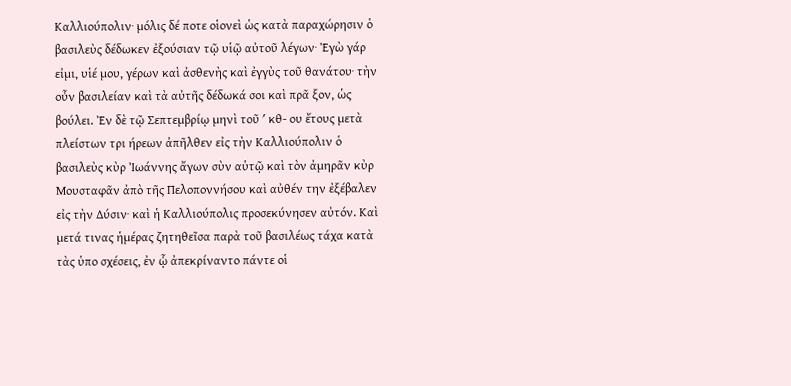Καλλιούπολιν· μόλις δέ ποτε οἱονεὶ ὡς κατὰ παραχώρησιν ὁ βασιλεὺς δέδωκεν ἐξούσιαν τῷ υἱῷ αὐτοῦ λέγων· Ἐγὼ γάρ εἰμι, υἱέ μου, γέρων καὶ ἀσθενὴς καὶ ἐγγὺς τοῦ θανάτου· τὴν οὖν βασιλείαν καὶ τὰ αὐτῆς δέδωκά σοι καὶ πρᾶ ξον, ὡς βούλει. Ἐν δὲ τῷ Σεπτεμβρίῳ μηνὶ τοῦ ʹ κθ- ου ἔτους μετὰ πλείστων τρι ήρεων ἀπῆλθεν εἰς τὴν Καλλιούπολιν ὁ βασιλεὺς κὺρ Ἰωάννης ἄγων σὺν αὑτῷ καὶ τὸν ἀμηρᾶν κὺρ Μουσταφᾶν ἀπὸ τῆς Πελοποννήσου καὶ αὐθέν την ἐξέβαλεν εἰς τὴν Δύσιν· καὶ ἡ Καλλιούπολις προσεκύνησεν αὐτόν. Καὶ μετά τινας ἡμέρας ζητηθεῖσα παρὰ τοῦ βασιλέως τάχα κατὰ τὰς ὑπο σχέσεις, ἐν ᾧ ἀπεκρίναντο πάντε οἱ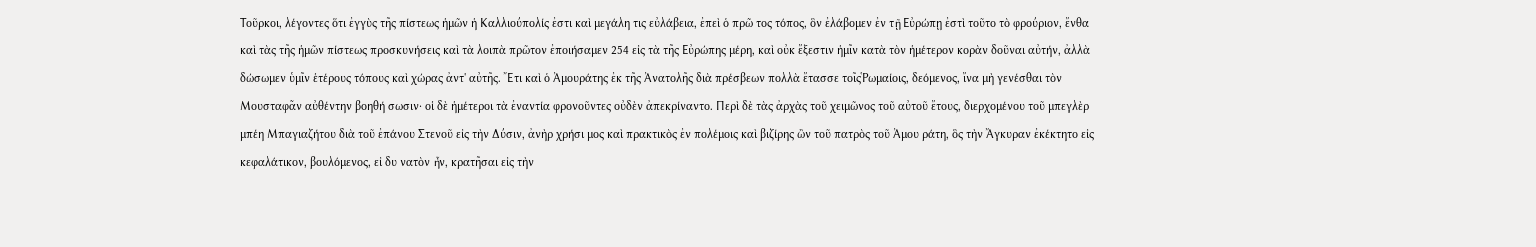Τοῦρκοι, λέγοντες ὅτι ἐγγὺς τῆς πίστεως ἡμῶν ἡ Καλλιούπολίς ἐστι καὶ μεγάλη τις εὐλάβεια, ἐπεὶ ὁ πρῶ τος τόπος, ὃν ἐλάβομεν ἐν τῇ Εὐρώπῃ ἐστὶ τοῦτο τὸ φρούριον, ἔνθα καὶ τὰς τῆς ἡμῶν πίστεως προσκυνήσεις καὶ τὰ λοιπὰ πρῶτον ἐποιήσαμεν 254 εἰς τὰ τῆς Εὐρώπης μέρη, καὶ οὐκ ἔξεστιν ἡμῖν κατὰ τὸν ἡμέτερον κορὰν δοῦναι αὐτήν, ἀλλὰ δώσωμεν ὑμῖν ἑτέρους τόπους καὶ χώρας ἀντ' αὐτῆς. Ἔτι καὶ ὁ Ἀμουράτης ἐκ τῆς Ἀνατολῆς διὰ πρέσβεων πολλὰ ἔτασσε τοῖςῬωμαίοις, δεόμενος, ἴνα μὴ γενέσθαι τὸν Μουσταφᾶν αὐθέντην βοηθή σωσιν· οἱ δὲ ἡμέτεροι τὰ ἐναντία φρονοῦντες οὐδὲν ἀπεκρίναντο. Περὶ δὲ τὰς ἀρχὰς τοῦ χειμῶνος τοῦ αὐτοῦ ἔτους, διερχομένου τοῦ μπεγλὲρ μπέη Μπαγιαζήτου διὰ τοῦ ἐπάνου Στενοῦ εἰς τὴν Δύσιν, ἀνὴρ χρήσι μος καὶ πρακτικὸς ἐν πολέμοις καὶ βιζίρης ὢν τοῦ πατρὸς τοῦ Ἀμου ράτη, ὃς τὴν Ἄγκυραν ἐκέκτητο εἰς κεφαλάτικον, βουλόμενος, εἰ δυ νατὸν ἦν, κρατῆσαι εἰς τὴν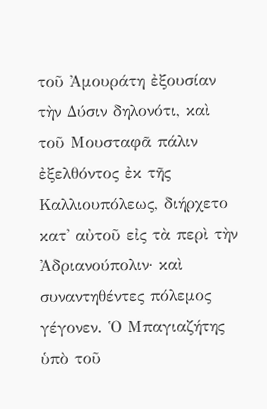τοῦ Ἀμουράτη ἐξουσίαν τὴν Δύσιν δηλονότι, καὶ τοῦ Μουσταφᾶ πάλιν ἐξελθόντος ἐκ τῆς Καλλιουπόλεως, διήρχετο κατ' αὐτοῦ εἰς τὰ περὶ τὴν Ἀδριανούπολιν· καὶ συναντηθέντες πόλεμος γέγονεν. Ὁ Μπαγιαζήτης ὑπὸ τοῦ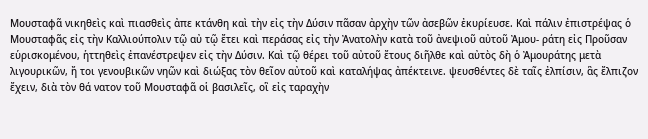Μουσταφᾶ νικηθεὶς καὶ πιασθεὶς ἀπε κτάνθη καὶ τὴν εἰς τὴν Δύσιν πᾶσαν ἀρχὴν τῶν ἀσεβῶν ἐκυρίευσε. Καὶ πάλιν ἐπιστρέψας ὁ Μουσταφᾶς εἰς τὴν Καλλιούπολιν τῷ αὐ τῷ ἔτει καὶ περάσας εἰς τὴν Ἀνατολὴν κατὰ τοῦ ἀνεψιοῦ αὐτοῦ Ἀμου- ράτη εἰς Προῦσαν εὑρισκομένου, ἡττηθεὶς ἐπανέστρεψεν εἰς τὴν Δύσιν. Καὶ τῷ θέρει τοῦ αὐτοῦ ἔτους διῆλθε καὶ αὐτὸς δὴ ὁ Ἀμουράτης μετὰ λιγουρικῶν, ἤ τοι γενουβικῶν νηῶν καὶ διώξας τὸν θεῖον αὐτοῦ καὶ καταλήψας ἀπέκτεινε. ψευσθέντες δὲ ταῖς ἐλπίσιν, ἃς ἔλπιζον ἔχειν, διὰ τὸν θά νατον τοῦ Μουσταφᾶ οἱ βασιλεῖς, οἳ εἰς ταραχὴν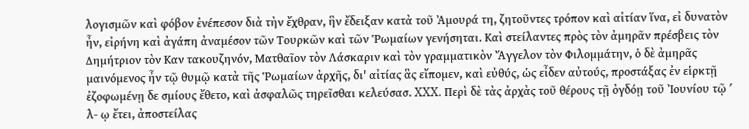λογισμῶν καὶ φόβον ἐνέπεσον διὰ τὴν ἔχθραν, ἣν ἔδειξαν κατὰ τοῦ Ἀμουρά τη, ζητοῦντες τρόπον καὶ αἰτίαν ἵνα, εἰ δυνατὸν ἦν, εἰρήνη καὶ ἀγάπη ἀναμέσον τῶν Τουρκῶν καὶ τῶν Ῥωμαίων γενήσηται. Καὶ στείλαντες πρὸς τὸν ἀμηρᾶν πρέσβεις τὸν Δημήτριον τὸν Καν τακουζηνόν, Ματθαῖον τὸν Λάσκαριν καὶ τὸν γραμματικὸν Ἄγγελον τὸν Φιλομμάτην, ὁ δὲ ἀμηρᾶς μαινόμενος ἦν τῷ θυμῷ κατὰ τῆς Ῥωμαίων ἀρχῆς, δι' αἰτίας ἃς εἴπομεν, καὶ εὐθύς, ὡς εἶδεν αὐτούς, προστάξας ἐν εἱρκτῇ ἐζοφωμένῃ δε σμίους ἔθετο, καὶ ἀσφαλῶς τηρεῖσθαι κελεύσασ. XXX. Περὶ δὲ τὰς ἀρχὰς τοῦ θέρους τῇ ὀγδόῃ τοῦ Ἰουνίου τῷ ʹ λ- ῳ ἔτει, ἀποστείλας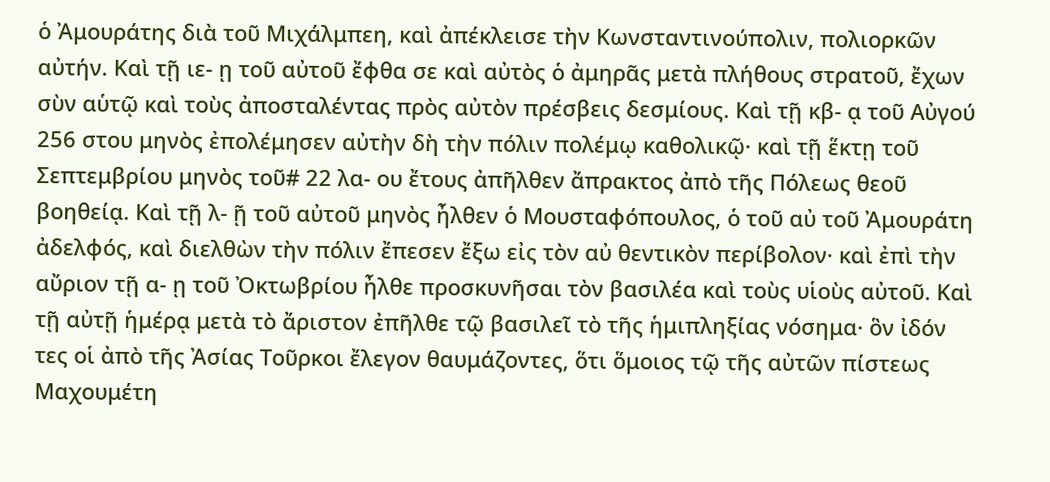ὁ Ἀμουράτης διὰ τοῦ Μιχάλμπεη, καὶ ἀπέκλεισε τὴν Κωνσταντινούπολιν, πολιορκῶν αὐτήν. Καὶ τῇ ιε- ῃ τοῦ αὐτοῦ ἔφθα σε καὶ αὐτὸς ὁ ἀμηρᾶς μετὰ πλήθους στρατοῦ, ἔχων σὺν αὑτῷ καὶ τοὺς ἀποσταλέντας πρὸς αὐτὸν πρέσβεις δεσμίους. Καὶ τῇ κβ- ᾳ τοῦ Αὐγού 256 στου μηνὸς ἐπολέμησεν αὐτὴν δὴ τὴν πόλιν πολέμῳ καθολικῷ· καὶ τῇ ἕκτῃ τοῦ Σεπτεμβρίου μηνὸς τοῦ# 22 λα- ου ἔτους ἀπῆλθεν ἄπρακτος ἀπὸ τῆς Πόλεως θεοῦ βοηθείᾳ. Καὶ τῇ λ- ῇ τοῦ αὐτοῦ μηνὸς ἦλθεν ὁ Μουσταφόπουλος, ὁ τοῦ αὐ τοῦ Ἀμουράτη ἀδελφός, καὶ διελθὼν τὴν πόλιν ἔπεσεν ἔξω εἰς τὸν αὐ θεντικὸν περίβολον· καὶ ἐπὶ τὴν αὔριον τῇ α- ῃ τοῦ Ὀκτωβρίου ἦλθε προσκυνῆσαι τὸν βασιλέα καὶ τοὺς υἱοὺς αὐτοῦ. Καὶ τῇ αὐτῇ ἡμέρᾳ μετὰ τὸ ἄριστον ἐπῆλθε τῷ βασιλεῖ τὸ τῆς ἡμιπληξίας νόσημα· ὃν ἰδόν τες οἱ ἀπὸ τῆς Ἀσίας Τοῦρκοι ἔλεγον θαυμάζοντες, ὅτι ὅμοιος τῷ τῆς αὐτῶν πίστεως Μαχουμέτη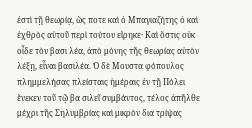ἐστὶ τῇ θεωρίᾳ, ὥς ποτε καὶ ὁ Μπαγιαζήτης ὁ καὶ ἐχθρὸς αὐτοῦ περὶ τούτου εἴρηκε· Καὶ ὅστις οὐκ οἶδε τὸν βασι λέα, ἀπὸ μόνης τῆς θεωρίας αὐτὸν λέξῃ, εἶναι βασιλέα. Ὁ δὲ Μουστα φόπουλος πλημμελήσας πλείσταις ἡμέραις ἐν τῇ Πόλει ἕνεκεν τοῦ τῷ βα σιλεῖ συμβάντος, τέλος ἀπῆλθε μέχρι τῆς Σηλυμβρίας καὶ μικρὸν δια τρίψας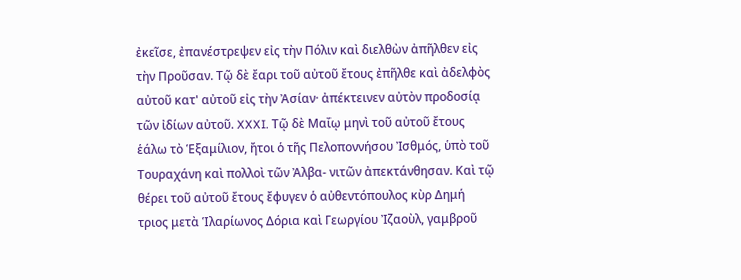ἐκεῖσε, ἐπανέστρεψεν εἰς τὴν Πόλιν καὶ διελθὼν ἀπῆλθεν εἰς τὴν Προῦσαν. Τῷ δὲ ἔαρι τοῦ αὐτοῦ ἔτους ἐπῆλθε καὶ ἀδελφὸς αὐτοῦ κατ' αὐτοῦ εἰς τὴν Ἀσίαν· ἀπέκτεινεν αὐτὸν προδοσίᾳ τῶν ἰδίων αὐτοῦ. XXXI. Τῷ δὲ Μαΐῳ μηνὶ τοῦ αὐτοῦ ἔτους ἑάλω τὸ Ἑξαμίλιον, ἤτοι ὁ τῆς Πελοποννήσου Ἰσθμός, ὑπὸ τοῦ Τουραχάνη καὶ πολλοὶ τῶν Ἀλβα- νιτῶν ἀπεκτάνθησαν. Καὶ τῷ θέρει τοῦ αὐτοῦ ἔτους ἔφυγεν ὁ αὐθεντόπουλος κὺρ Δημή τριος μετὰ Ἱλαρίωνος Δόρια καὶ Γεωργίου Ἰζαοὺλ, γαμβροῦ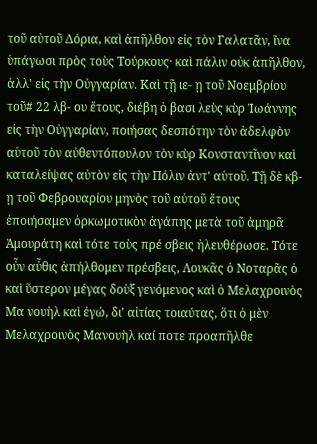τοῦ αὐτοῦ Δόρια, καὶ ἀπῆλθον εἰς τὸν Γαλατᾶν, ἴνα ὑπάγωσι πρὸς τοὺς Τούρκους· καὶ πάλιν οὐκ ἀπῆλθον, ἀλλ' εἰς τὴν Οὐγγαρίαν. Καὶ τῇ ιε- ῃ τοῦ Νοεμβρίου τοῦ# 22 λβ- ου ἔτους, διέβη ὁ βασι λεὺς κὺρ Ἰωάννης εἰς τὴν Οὐγγαρίαν, ποιήσας δεσπότην τὸν ἀδελφὸν αὑτοῦ τὸν αὐθεντόπουλον τὸν κὺρ Κονσταντῖνον καὶ καταλείψας αὐτὸν εἰς τὴν Πόλιν ἀντ' αὑτοῦ. Τῇ δὲ κβ- ῃ τοῦ Φεβρουαρίου μηνὸς τοῦ αὐτοῦ ἔτους ἐποιήσαμεν ὁρκωμοτικὸν ἀγάπης μετὰ τοῦ ἀμηρᾶ Ἀμουράτη καὶ τότε τοὺς πρέ σβεις ἠλευθέρωσε. Τότε οὖν αὖθις ἀπήλθομεν πρέσβεις, Λουκᾶς ὁ Νοταρᾶς ὁ καὶ ὕστερον μέγας δοὺξ γενόμενος καὶ ὁ Μελαχροινὸς Μα νουὴλ καὶ ἐγώ, δι' αἰτίας τοιαύτας, ὅτι ὁ μὲν Μελαχροινὸς Μανουὴλ καί ποτε προαπῆλθε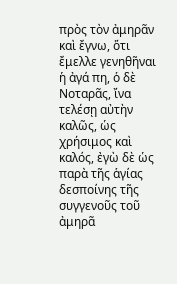πρὸς τὸν ἀμηρᾶν καὶ ἔγνω, ὅτι ἔμελλε γενηθῆναι ἡ ἀγά πη, ὁ δὲ Νοταρᾶς, ἴνα τελέσῃ αὐτὴν καλῶς, ὡς χρήσιμος καὶ καλός, ἐγὼ δὲ ὡς παρὰ τῆς ἁγίας δεσποίνης τῆς συγγενοῦς τοῦ ἀμηρᾶ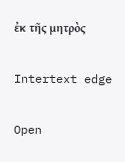ἐκ τῆς μητρὸς

Intertext edge

Open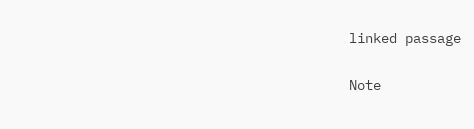linked passage

Note